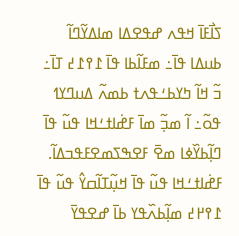ߖߊ߯ߓߊ߫ ߞߟߍ ߝߟߐߡߊ ߘߊߡߌ߬ߣߊ߬ ߕߎߡߊ ߟߊ߫߸ ߘߓߊ߬ߕߊ ߟߊ߫ ߁߉߁߄ ߠߊ߫߸ ߏ߬ ߞߊ߬ ߤߌߕߑߟߍߙ ߕߘߍ߬ ߡߎߣߌߗ ߟߋ߬߸ ߊ߬ ߘߏ߲߬ ߘߊ߫ ߓߝ߭ߊߙߑߞߊ ߟߎ߬ ߟߊ߫ ߣߊ߲߬ߕߌ߰ߦߊ ߘߐ߫ ߓߐߒߖߘߐߓߟߏߡߊ߬. ߓߝ߭ߊߙߑߞߊ ߟߎ߬ ߟߊ߫ ߞߎ߲߬ߠߊ߬ߛߌ߮ ߟߎ߬ ߟߊ߫ ߁߉߂߄ ߘߊ߲߬ߕߍ߰ߟߌ ߕߊ߫ ߝߐߟߌ߫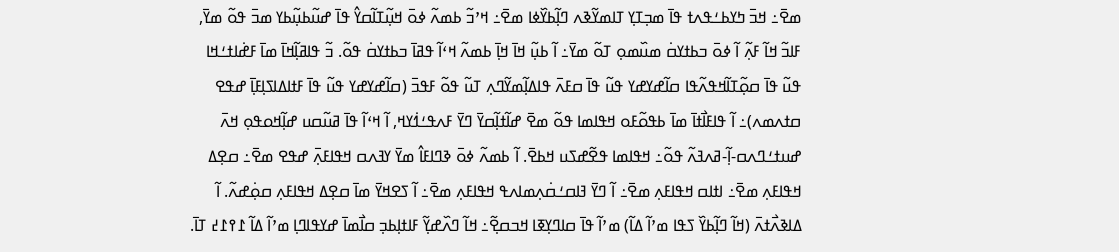ߘߐ߫߸ ߞߏ߫ ߤߌߕߑߟߍߙ ߟߊ߫ ߘߏ߲ߠߌ߲ ߠߊߘߌ߬ߢߍ ߣߊ߲߬ߕߌ߰ߦߊ ߘߐ߫߸ ߞߴߏ߬ ߕߘߍ߬ ߦߋ߫ ߞߎ߲߬ߠߊ߬ߛߌ߮ ߟߊ߫ ߝߎ߬ߕߎ߲߬ߕߌ ߘߏ߫ ߟߋ߬ ߘߌ߫, ߓߊߏ߬ ߞߊ߬ ߓߍ߲߬ ߊ߬ ߦߋ߫ ߏߕߙߌߛ߭ ߘߎ߰ߘߋ߲ ߠߋ߬ ߘߌ߫߸ ߊ߬ ߕߎ߲߬ ߞߊ߫ ߞߊ߲߫ ߕߘߍ߬ ߞߵߊ߬ ߟߥߊ߫ ߏߕߙߌߛ߭ ߟߋ߬. ߏ߬ ߟߊߥߊ߲߬ߞߊ߫ ߘߊ߫ ߓߝ߭ߊߙߑߞߊ ߟߎ߬ ߟߊ߫ ߛߋ߲߬ߠߊ߬ߞߟߍ߬ߟߊ ߛߊ߬ߝߌߝߌ ߟߎ߬ ߟߊ߫ ߛߓߍ߫ ߟߊߡߊ߲߬ߘߌ߬ߣߍ߲ ߠߎ߬ ߟߋ߬ ߓߟߏ߫ (ߛߊ߬ߝߌߝߌ ߟߎ߬ ߟߊ߫ ߓߙߊߡߊߖߊ߲ߓߊ߲߫ ߝߟߐ ߛߙߍߘߍ)߸ ߊ߬ ߟߊߓߊ߯ߙߊ߫ ߘߊ߫ ߕߟߋ߬ߓߋ ߞߟߊߘߊ ߟߋ߬ ߘߐ߫ ߝߊ߬ߙߊ߲߬ߛߌ߫ ߣߌ߫ ߓߍߟߑߗ߭ߌߞ, ߊ߬ ߞߵߊ߬ ߟߊ߫ ߥߎ߬ߛߎ ߝߊ߲߬ߞߋߟߋ߲ ߞߍ߫ ߝߎߙߑߣߍߛ-ߊ߲߬-ߥߍߔߍ߬ ߟߋ߬߸ ߞߟߊߘߊ ߟߐ߬ߝߖߎ ߞߕߐ߫. ߊ߬ ߕߘߍ߬ ߦߋ߫ ߢߣߊߓߊ߮ ߘߌ߫ ߌߔߍߛ ߞߟߊߓߍ߲߫ ߝߟߐ ߘߐ߫߸ ߛߐ߲ߡ ߞߟߊߓߍ߲ ߘߐ߫߸ ߊߙߊߛ ߞߟߊߓߍ߲ ߘߐ߫߸ ߊ߬ ߣߌ߫ ߔߊߛߑߛ߭ߍ߲ߘߊߍߟ ߞߟߊߓߍ߲ ߘߐ߫߸ ߊ߬ ߖߐߞߌ߫ ߘߊ߫ ߛߐ߲ߡ ߞߟߊߓߍ߲ ߛߋ߲߭ߝߍ߬. ߊ߬ ߡߊߢߍ߯ߙߍ߫ (ߞߊ߬ ߣߊ߲߬ߕߌ߰ ߖߟߊ ߘߴߊ߬ ߡߊ߬) ߘߴߊ߬ ߟߊ߫ ߛߊߣߌ߲ߧߊ ߞߏߛߐ߲߬߸ ߞߊ߬ ߣߍ߰ߝߌ߲߬ ߓߊߙߊ߲ߕߏ߲ ߛߊ߯ߘߊ߫ ߝߌߟߊߣߊ߲ ߘߴߊ߬ ߡߊ߬ ߁߉߁߄ ߠߊ߫.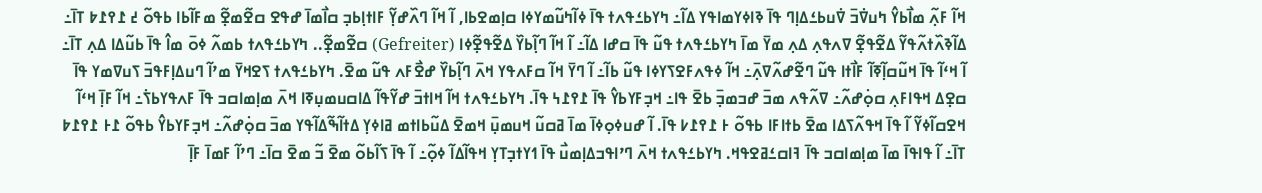ߞߊ߬ ߓߍ߲߬ ߘߊ߯ߕߌ߮ ߤߎߜ߭ߏ߫ ߜ߭ߎߕߑߡߊ߲ߣ ߟߊ߫ ߢߊߦߌߘߊߟߌ ߡߊ߬߸ ߤߌߕߑߟߍߙ ߟߊ߫ ߦߊ߬ߤߎ߬ߘߌߦߊ ߛߊ߲ߘߐߕߊ, ߊ߬ ߞߊ߬ ߣߍ߰ߝߌ߲߬ ߓߊߙߊ߲ߕߏ߲ ߛߊ߯ߘߊ߫ ߝߟߐ ߛߐ߬ߘߐ߲߬ ߘߓߊ߬ߕߊ ߕߟߋ߬ ߄ ߁߉߁߈ ߠߊ߫߸ ߡߊ߬ߢߍ߰ߙߍ߬ߟߌ߬ ߡߐ߬ߟߐ߲߬ ߜߍߟߍ߲ ߡߍ߲ ߘߌ߫ ߘߊ߫ ߤߌߕߑߟߍߙ ߟߎ߬ ߟߊ߫ ߛߝߊ ߡߊ߬߸ ߊ߬ ߞߊ߬ ߣߊ߲߬ߕߌ߰ ߡߐ߬ߟߐ߲߬ߦߊ (Gefreiter) ߛߐ߬ߘߐ߲߬.. ߤߌߕߑߟߍߙ ߕߘߍ߬ ߦߋ߫ ߘߊ߮ ߟߊ߫ ߕߎ߬ߡߊ ߡߍ߲ ߠߊ߫߸ ߊ߬ ߞߵߊ߬ ߟߊ߫ ߞߎ߬ߛߊ߲߬ߧߊ߬ ߓߊ߯ߙߊ ߟߎ߬ ߣߐ߬ߝߍ߬ߜߍ߲߫߸ ߞߊ߬ ߦߟߍߓߐߖߌߦߊ ߟߎ߬ ߕߊ߬߸ ߊ߬ ߣߌ߫ ߞߊ߬ ߛߓߍߟߌ ߞߍ߫ ߣߊ߲߬ߕߌ߰ ߝߐ߯ߓߍ ߟߎ߬ ߘߐ߫. ߤߌߕߑߟߍߙ ߖߐߞߌ߫ ߘߴߊ߬ ߣߎߡߊ߲ߓߟߏ߫ ߖߎߜߘߌ ߟߊ߫ ߛߐ߲ߡ ߞߟߊߓߍ߲ ߛߋ߲߭ߝߍ߬߸ ߜߍ߬ߟߍ ߘߏ߫ ߝߏߘߏ߲߫ ߕߐ߫ ߟߊ߸ ߞߏ߲ߓߌߕߌ߮ ߟߊ߫ ߁߉߁߆ ߟߊ߫. ߤߌߕߑߟߍߙ ߞߊ߬ ߞߊߙߏ߫ ߝߌ߬ߟߊ߬ ߡߊߛߎߘߎ߲ߧߊ ߞߍ߫ ߘߊ߲ߘߊߛߏ ߟߊ߫ ߓߍߟߌߕߖ߭߸ ߞߊ߬ ߓߊ߲߫ ߞߵߊ߬ ߞߐߛߊ߬ߦߌ߬ ߊ߬ ߟߊ߫ ߞߟߍ߬ߖߡߊ ߘߐ߫ ߕߙߊߓߊ ߕߟߋ߬ ߅ ߁߉߁߇ ߟߊ߫. ߊ߬ ߝߎߦߋ߲ߦߊ߫ ߘߊ߫ ߥߛߎ߬ ߞߎߘߎ߲߫ ߞߘߐ߫ ߡߎ߬ߕߊߙߘ ߥߊߦߌ߲ ߡߙߊ߬ߒ߬ߡߊ߬ߟߌ ߘߏ߫ ߛߋ߲߭ߝߍ߬߸ ߞߏ߲ߓߌߕߌ߮ ߕߟߋ߬ ߁߅ ߁߉߁߈ ߠߊ߫߸ ߊ߬ ߟߊߟߊ߫ ߘߊ߫ ߘߊ߲ߘߊߛߏ ߟߊ߫ ߔߊߛߑߥߐߟߞ. ߤߌߕߑߟߍߙ ߞߍ߫ ߣߴߊߟߏߡߊ߲ߘߎ߯ ߟߊ߫ ߗߌߙߏ߲ߠߌ߲ ߞߟߊ߬ߡߊ߬ ߦߋ߲߬߸ ߊ߬ ߟߊ߫ ߖߊ߬ߕߋ߬ ߘߐ߫ ߏ߬ ߘߐ߫ ߛߊ߫߸ ߣߴߊ߬ ߓߘߊ߫ ߓߊ߲߫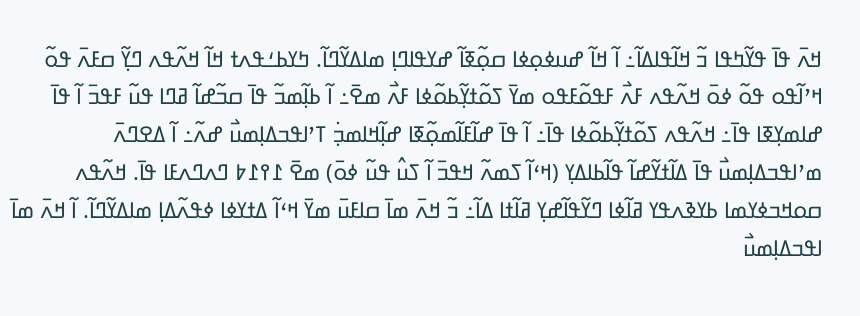ߞߍ߫ ߟߊ߫ ߟߌ߬ߤߟߊ ߏ߬ ߞߊ߬ߟߊߡߊ߬߸ ߊ߬ ߞߊ߬ ߝߎߦߋ߲ߦߊ ߛߋ߲߬ߧߊ߬ ߝߌߟߊߣߊ߲ ߘߊߡߌ߬ߣߊ߬. ߤߌߕߑߟߍߙ ߞߊ߬ ߞߍ߬ߟߍ ߣߌ߲߬ ߛߓߍ߫ ߟߋ߬ ߞߴߊ߬ߟߋ ߟߋ߬ ߦߋ߫ ߞߍ߬ߟߍ ߓߍ߯ ߓߟߋ߬ߓߟߋ ߘߌ߫ ߖߋ߬ߙߌ߲߬ߕߋ߬ߦߊ ߓߍ߯ ߘߐ߫߸ ߊ߬ ߕߊ߲߬ߘߏ߬ ߟߊ߫ ߛߏ߬ߝߊ߬ ߥߣߊ ߟߎ߬ ߓߟߏ߫ ߊ߬ ߟߊ߫ ߝߊߘߌ߲ߧߊ ߟߊ߫߸ ߞߍ߬ߟߍ ߖߋ߬ߙߌ߲߬ߕߋ߬ߦߊ ߟߊ߫߸ ߊ߬ ߟߊ߫ ߝߊ߬ߓߊ߬ߘߋ߲߬ߧߊ ߝߊ߲߬ߞߊߘߏ߲߭ ߠߴߊߟߏߡߊ߲ߘߎ߯ ߝߍ߬߸ ߊ߬ ߡߐߣߍ߫ ߘߴߊߟߏߡߊ߲ߘߎ߯ ߟߊ߫ ߡߊ߬ߙߌ߬ߝߊ߬ ߟߊ߬ߕߊߡߌ߲ (ߞߵߊ߬ ߖߘߍ߬ ߞߟߏ߫ ߊ߬ ߖߎ߮ ߟߎ߬ ߦߋ߫) ߘߐ߫ ߁߉߁߈ ߣߍߣߍߓߊ ߟߊ߫. ߞߍ߬ߟߍ ߛߋߞߏߦߌߘߊ ߕߌߢߍߟߌ ߥߊ߬ߦߊ ߣߌ߬ߟߊ߬ߝߌ߲ ߥߊ߬ߙߊ ߡߊ߬߸ ߏ߬ ߞߍ߫ ߘߊ߫ ߛߊߓߎ߫ ߘߌ߫ ߞߵߊ߬ ߡߙߌߦߊ ߦߟߍ߬ߡߊ߲ ߘߊߡߌ߬ߣߊ߬. ߊ߬ ߞߍ߫ ߘߊ߫ ߊߟߏߡߊ߲ߘߎ߯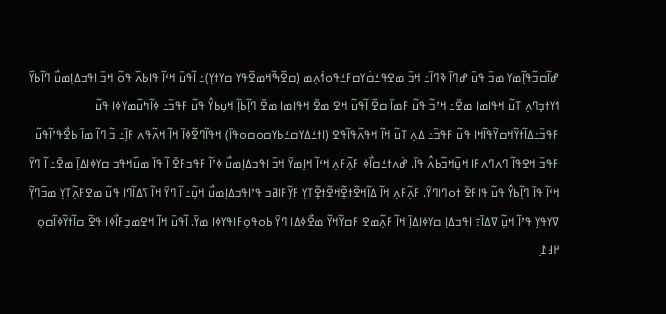ߝߊ߬ߛߏ߬ߟߊ߲߬ߘߌ ߘߏ߫ ߟߎ߫ ߝߣߊ߫ ߢߣߊ߫߸ ߞߏ߫ ߘߐߟߑߛ߭ߌߛߓߑߟߋߗ߭ߍ߲ߘ (ߛߐ߰ߒ߬ߞߘߐ߬ߟߌ ߛߌߙߌ߲)߸ ߊ߬ߟߎ߫ ߞߵߊ߬ ߟߊߕߍ߰ ߟߋ߬ ߞߏ߫ ߊߟߏߡߊ߲ߘߎ߯ ߣߊ߬ߕߌ߰ ߗߌߙߏ߲ߣߍ߲ ߠߎ߬ ߞߟߊߘߊ ߘߐ߫߸ ߞߴߏ߬ ߟߎ߬ ߓߘߊ߫ ߛߐ߰ ߊ߬ߟߎ߬ ߞߐ ߘߐ߫ ߞߟߊߘߊ ߘߐ߫ ߣߊ߲߬ߕߊ߲߬ ߞߎ߲ߕߌ߮ ߟߎ߬ ߓߟߏ߫߸ ߦߊ߬ߤߎ߬ߘߌߦߊ ߟߎ߬ ߓߟߏ߫߸ߡߊ߬ߙߌ߬ߞߛߌ߬ߟߊ߬ߞߊ ߟߎ߬ ߓߟߏ߫߸ ߡߍ߲ ߠߎ߬ ߞߊ߬ ߞߟߍ߬ߟߊ߬ߟߐ (ߊߙߑߡߌߛߑߕߌߛߋߛߋߟߊ߫) ߞߟߊ߬ߣߐ߬ߦߊ߫ ߞߊ߬ ߞߍ߬ߟߍ ߓߊ߲߫߸ ߏ߬ ߣߊ߬ ߘߊ߫ ߕߐ߯ߟߴߊ߬ߟߎ߬ ߓߟߏ߫ ߞߐߟߊ߬ ߣߍߣߍߓߊ ߞߎ߲߬ߞߏ߬ߕߍ߮ ߟߊ߫. ߝ߭ߍߙߑߛߊ߯ߦ ߓߍ߲߬ߓߍ߲ ߞߵߊ߬ ߞߊ߲ߘߌ߫ ߞߏ߫ ߊߟߏߡߊ߲ߘߎ߯ ߦߴߊ߬ ߓߟߏߓߐ߫ ߊ߬ ߟߊ߫ ߘߎ߰ߞߟߏ ߛߌߦߊߡߊ߲߫ ߘߐ߫߸ ߊ߬ ߣߌ߫ ߞߵߊ߬ ߟߊ߫ ߣߊ߲߬ߕߌ߮ ߟߎ߬ ߟߊߓߐ߫ ߙߋߣߊߣߌ߫. ߓߍ߲߬ߓߍ߲ ߞߊ߬ ߡߊ߬ߞߐ߬ߙߐ߲߬ߞߐ߬ߙߐ߲߬ߠߌ߲ ߓߌ߲߬ߓߊߥߏ ߟߴߊߟߏߡߊ߲ߘߎ߯ ߞߎ߲߬߸ ߊ߬ ߣߌ߫ ߞߊ߬ ߖߡߊ߬ߣߊ ߟߎ߬ ߘߐߓߍ߲߬ߠߌ߲ ߘߏ߬ߣߌ߲߬ ߜߌߟߌ߲ ߟߴߊ߬ ߞߎ߲߬ ߜߡߊ߫߹ ߊߟߏߡߊ߲ ߛߌߦߊߡߊ߲߫ ߞߊ߬ ߓߍ߲߬ߘߐ ߓߛߌ߬ߞߌ߬ ߘߐ߯ߦߡߊ ߣߌ߫ ߕߋߟߋ߲ߓߊߟߌߦߊ ߘߌ߫. ߊ߬ߟߎ߫ ߞߊ߬ ߞߐߘߏ߲ߓߊ߯ߦߊ ߟߐ߬ ߛߊ߬ߙߌ߬ߦߊ߬ߛߋ߲ ߂߃߁߲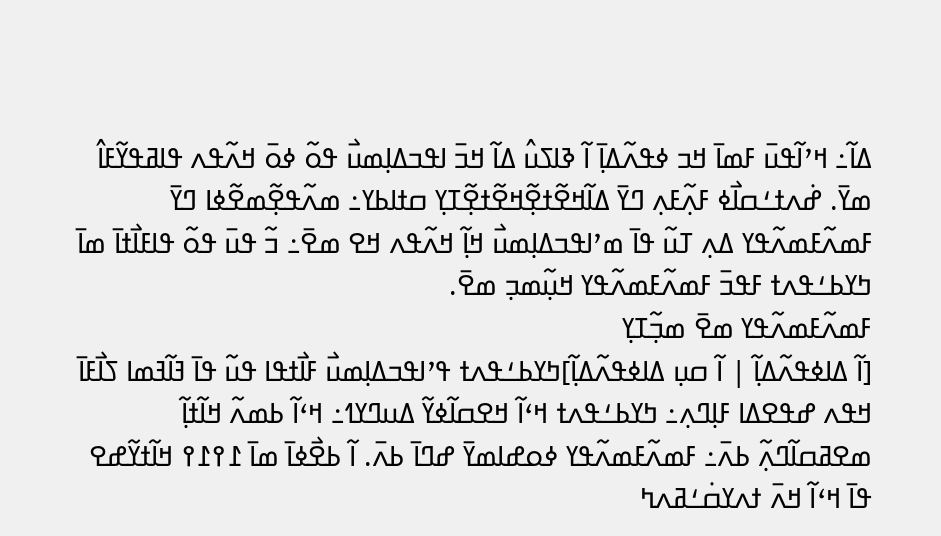ߡߊ߬߸ ߞߴߊ߬ߟߎ߫ ߓߘߊ߫ ߞߏ ߦߟߍ߬ߡߊ߲߫ ߊ߬ ߢߊߖߎ߮ ߡߊ߬ ߞߏ߫ ߊߟߏߡߊ߲ߘߎ߯ ߟߋ߬ ߦߋ߫ ߞߍ߬ߟߍ ߟߊߥߟߌ߬ߓߊ߮ ߘߌ߫. ߝ߭ߍߙߑߛߊ߯ߦ ߓߍ߲߬ߓߍ߲ ߣߌ߫ ߡߊ߬ߞߐ߬ߙߐ߲߬ߞߐ߬ߙߐ߲߬ߠߌ߲ ߛߙߊߕߌ߸ ߘߍ߬ߟߐ߲߬ߘߐ߬ߦߊ ߣߌ߫ ߓߘߍ߬ߓߘߍ߬ߟߌ ߡߍ߲ ߠߎ߬ ߟߊ߫ ߘߴߊߟߏߡߊ߲ߘߎ߯ ߞߊ߲߬ ߞߍ߬ߟߍ ߞߐ ߘߐ߫߸ ߏ߬ ߟߎ߫ ߟߋ߬ ߟߊߓߊ߯ߙߊ߫ ߘߊ߫ ߤߌߕߑߟߍߙ ߓߟߏ߫ ߓߘߍ߬ߓߘߍ߬ߟߌ ߞߎ߲߬ߘߏ߲ ߘߐ߫.
ߓߘߍ߬ߓߘߍ߬ߟߌ ߘߐ߫ ߘߏ߲߬ߠߌ߲
[ߊ߬ ߡߊߦߟߍ߬ߡߊ߲߬ | ߊ߬ ߛߎ߲ ߡߊߦߟߍ߬ߡߊ߲߬]ߤߌߕߑߟߍߙ ߟߴߊߟߏߡߊ߲ߘߎ߯ ߓߊ߯ߙߟߊ ߟߎ߬ ߟߊ߫ ߔߊ߬ߔߘߊ ߖߊ߯ߓߊ߫ ߞߟߍ ߝߟߐߡߊ ߓߊ߲ߣߍ߲߸ ߤߌߕߑߟߍߙ ߞߵߊ߬ ߞߐߛߊ߬ߦߌ߬ ߡߎߣߌߗ߸ ߞߵߊ߬ ߕߘߍ߬ ߞߊ߬ߙߊ߲߬ ߘߐߥߛߊ߬ߣߍ߲߬ ߕߍ߫߸ ߓߘߍ߬ߓߘߍ߬ߟߌ ߦߋߝߊߘߌ߫ ߝߣߊ߫ ߕߍ߫. ߊ߬ ߕߐ߯ߦߊ߫ ߘߊ߫ ߁߉߁߉ ߞߊ߬ߙߌ߬ߝߐ ߟߊ߫ ߞߵߊ߬ ߞߍ߫ ߙߍߌߛ߭ߑߥߍߤ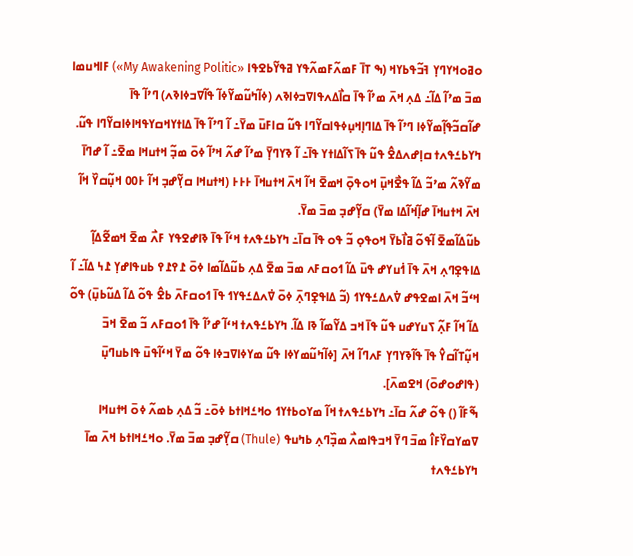ߋߥߋߞߌߣߌ߲ ߔߏ߬ߟߕߌߞ (ߒ ߠߊ߫ ߓߘߍ߬ߓߘߍ߬ߟߌ ߥߟߌ߬ߕߐߟߊ «My Awakening Politic») ߓߊߞߎߘߊ ߘߏ߫ ߘߴߊ߬ ߡߊ߬߸ ߡߍ߲ ߞߍ߫ ߘߴߊ߬ ߟߊ߫ ߛߊ߯ߡߍߟߊߜߏߦߊߢߍ (ߦߊ߬ߤߎ߬ߘߌ߬ߦߊ߬ ߟߊ߬ߜߏߦߊߢߍ) ߣߴߊ߬ ߟߊ߫ ߝߊ߬ߛߏ߬ߟߊ߲߬ߘߌ߬ߦߊ ߣߴߊ߬ ߟߊ߫ ߡߊߣߊ߲ߞߎ߲ߦߟߊߛߌ߬ߣߊ ߟߎ߬ ߛߊߓߎ߫ ߘߌ߫߸ ߊ߬ ߣߴߊ߬ ߟߊ߫ ߡߊߙߌߞߛߌߟߞߊߦߊߛߌ߬ߣߊ ߟߎ߬. ߤߌߕߑߟߍߙ ߛߊ߲ߝߍߡߐ߮ ߟߎ߬ ߟߊ߫ ߖߊ߬ߡߊߙߌ ߟߊ߫߸ ߊ߬ ߢߌߣߌ߲߫ ߘߴߊ߬ ߝߍ߬ ߞߴߊ߬ ߦߋ߫ ߘߏ߲߬ ߞߙߎߞߊ ߘߐ߫߸ ߊ߬ ߝߣߊ߫ ߘߌ߬ߢߍ߬ ߘߴߏ߬ ߡߊ߬ ߟߐ߯ߞߎ߲߫ ߞߋߟߋ߲߫ ߞߘߐ߫ ߞߊ߬ ߞߍ߫ ߞߙߎߞߊ߫ ߅߅߅ (ߞߙߎߞߊ ߛߌ߲߬ߝߏ߲ ߞߊ߬ ߅߀߀ ߞߎ߲߬ߛߌ߰ ߞߊ߬ ߞߍ߫ ߞߙߎߞߊ߫ ߝߊ߲߬ߞߊ߬ߡߊ ߘߌ߫) ߛߌ߲߬ߝߏ߲ ߘߏ߫ ߘߌ߫.
ߕߎ߬ߡߊ߬ߘߐ߫ ߊ߬ߟߋ߬ ߥߊ߯ߕߌ߫ ߞߋߟߋ߲ ߏ߬ ߟߋ ߟߊ߫ ߛߊ߫߸ ߤߌߕߑߟߍߙ ߞߵߊ߬ ߟߊ߫ ߢߊߝߐߟߌ ߓߍ߯ ߘߐ߫ ߞߘߐ߬ߡߊ߲߬ ߡߊߟߐ߲ߣߍ߲ ߞߍ߫ ߟߊ߫ ߗ߭ߎߌߝ ߟߎ߫ ߡߊ߬ ߗߋߛߓߍ ߘߏ߫ ߘߐ߫ ߡߍ߲ ߕߎ߬ߡߊ߬ߘߊ ߦߋ߫ ߁߉߁߉ ߕߎߟߊߝߌ߲ ߁߆ ߡߊ߬߸ ߊ߬ ߞߵߏ߬ ߞߍ߫ ߊߘߐߟߝ ߜ߭ߍߡߑߟߌߗ (ߏ߬ ߡߊߟߐ߲ߣߍ߲߫ ߦߋ߫ ߜ߭ߍߡߑߟߌߗ ߟߊ߫ ߗߋߛߓߍ߫ ߕߐ߮ ߟߋ߬ ߡߊ߬ ߡߎ߬ߕߎ߲߫) ߟߋ߬ ߡߊ߬ ߞߊ߬ ߓߍ߲߬ ߖߎߌߝߎ ߟߎ߬ ߟߊ߫ ߞߏ ߡߌ߬ߘߊ߬ ߢߊ ߡߊ߬. ߤߌߕߑߟߍߙ ߞߵߊ߬ ߝߴߊ߬ ߟߊ߫ ߗߋߛߓߍ ߏ߬ ߘߐ߫ ߞߏ߫ ߞߎ߲߬ߠߊ߬ߛߌ߮ ߟߊ߫ ߟߊ߬ߢߌߣߌ߲ ߓߍߣߊ߬ ߞߍ߫ [ߦߊ߬ߤߎ߬ߘߌߦߊ ߟߎ߬ ߘߌߦߊߜߏߦߊ ߟߋ߬ ߘߌ߫ ߞߵߊ߬ߟߎ߫ ߟߊߕߎߣߎ߲߫ (ߟߊߝߋߝߋ߫) ߞߐߘߍ߫].
ߒ߬ߓߊ߬ () ߟߋ߬ ߝߍ߬ ߛߊ߫߸ ߤߌߕߑߟߍߙ ߞߊ߬ ߘߌߋߕߙߌߗ ߋߞߑߞߊߙߕ ߦߋ߫߸ ߏ߬ ߡߍ߲ ߕߘߍ߬ ߦߋ߫ ߞߙߎߞߊ ߜߘߌߛߌ߰ߓߊ߮ ߘߏ߫ ߣߌ߫ ߞߏߟߊߘߍ߯ ߘߏ߲߰ߣߍ߲ ߕߤߎߟ (Thule) ߛߌ߲߬ߝߏ߲ ߘߏ߫ ߘߌ߫. ߋߞߑߞߊߙߕ ߞߍ߫ ߘߊ߫ ߤߌߕߑߟߍߙ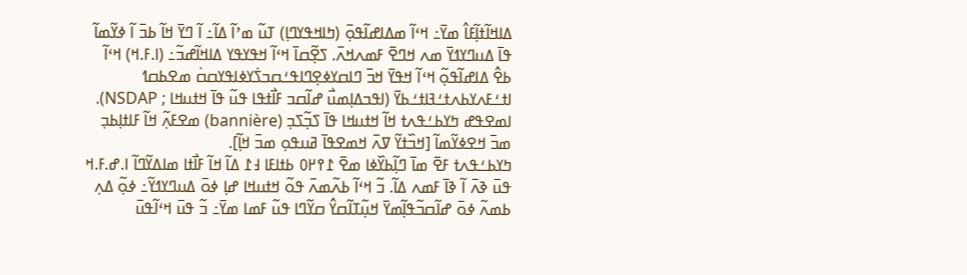ߡߊߞߊ߬ߙߊ߲߬ߓߊ߮ ߘߌ߫߸ ߞߵߊ߬ ߘߡߊߝߊ߬ߟߋ߲߫ (ߤߊߞߟߌߣߊ߲) ߠߎ߬ ߘߴߊ߬ ߡߊ߬߸ ߊ߬ ߣߌ߫ ߞߊ߬ ߕߏ߫ ߊ߬ ߦߌ߬ߘߊ߬ ߟߊ߫ ߡߎߣߌߗߌ߫ ߘߍ ߞߣߐ߫ ߓߘߍߞߍ߫. ߖߐ߲߬ߛߊ߫ ߞߵߊ߬ ߞߟߌߟߌ ߡߊߞߊ߬ߝߏ߬߸ (ߊ.ߓ.ߞ) ߞߵߊ߬ ߕߐ߮ ߡߊߝߊ߬ߟߋ߲߬ ߞߵߊ߬ ߞߟߌ߫ ߞߏ߫ ߣߊߛߌߦߐ߲ߣߊߟߑߛߏߖ߭ߌߦߊߟߌߛߛ߭ ߘߐߕߛߗ ߊߙߑߓߍߌߕߍߙߑߔߊߙߑߕߌ߫ (ߊߟߏߡߊ߲ߘߎ߯ ߝߊ߬ߛߏ ߓߊ߯ߙߟߊ ߟߎ߬ ߟߊ߫ ߞߙߎߞߊ ; NSDAP). ߊߘߐߟߝ ߤߌߕߑߟߍߙ ߞߊ߬ ߞߙߎߞߊ ߟߊ߫ ߖߏ߲߬ߖߏ߲ (bannière) ߘߐߓߍ߲߬ ߞߊ߬ ߓߊߙߊ߲ߕߏ߲ ߘߏ߫ ߞߐߦߌ߬ߘߊ߬ [ߞߏ߰ߙߌ߬ ߜߍ߫ ߞߘߐߟߊ߫ ߥߎߟߋ߲ ߘߏ߫ ߞߊ߲߬].
ߤߌߕߑߟߍߙ ߓߐ߫ ߘߊ߫ ߣߊ߲߬ߕߌ߰ߦߊ ߘߐ߫ ߁߉߂߀ ߕߙߊߓߊ ߃߁ ߡߊ߬ ߞߊ߬ ߓߊ߯ߙߊ ߘߊߡߌ߬ߣߊ߬ ߊ.ߝ.ߓ.ߞ ߟߎ߫ ߢߍ߫ ߊ߬ ߢߊ߫ ߓߘߍ ߡߊ߬. ߏ߬ ߞߵߊ߬ ߕߍ߬ߘߍ߫ ߟߋ߬ ߞߙߎߞߊ ߝߊ߲ ߦߋ߫ ߡߎߣߌߗߌ߬߸ ߦߋ߲߬ ߡߍ߲ ߕߘߍ߬ ߦߋ߫ ߝߊ߬ߛߏ߬ߟߊ߲߬ߘߌ߫ ߞߎ߲߬ߠߊ߬ߛߌ߮ ߛߌ߬ߣߊ ߟߎ߬ ߓߘߊ ߘߌ߫߸ ߏ߬ ߟߎ߫ ߞߵߊ߬ߟߎ߫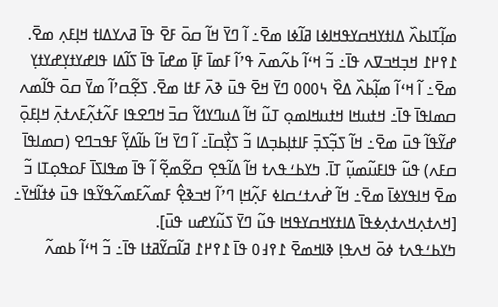ߘߊ߲߬ߠߊߕߍ߰ ߡߊߙߌߞߛߌߟߞߊߦߊ ߥߊ߬ߦߊ ߘߐ߫߸ ߊ߬ ߣߌ߫ ߞߊ߬ ߛߋ߫ ߓߐ߫ ߟߊ߫ ߥߍߌߡߊߙ ߞߊ߲ߓߍ߲ ߘߐ߫. ߁߉߂߁ ߞߏ߲ߞߏߜߍ ߟߊ߫߸ ߏ߬ ߞߵߊ߬ ߕߍ߬ߘߍ߫ ߟߴߊ߬ ߓߘߊ߫ ߓߊ߲߫ ߘߝߊ߫ ߟߊ߫ ߖߊ߬ߡߊ ߟߊߝߌߙߌ߲ߝߌߙߌ߲ ߘߐ߫߸ ߊ߬ ߞߵߊ߬ ߘߊ߲߬ߕߍ߰ ߡߐ߰ ߆߀߀߀ ߣߌ߫ ߞߐ߫ ߟߎ߫ ߢߍ߫ ߓߙߊ ߘߐ߫. ߖߐ߲߬ߛߴߊ߬ ߘߌ߫ ߛߋ߫ ߟߊ߬ߘߍ ߛߘߊߟߊ߫ ߟߊ߫߸ ߞߙߎߞߊ ߞߙߎߞߊߘߋ߲ ߠߎ߬ ߞߊ߬ ߡߎߣߌߗߌ߬ ߛߏ߫ ߞߣߐߟߊ ߓߍ߬ߙߍ߲߬ߓߍߙߍ߲߫ ߞߊ߲ߓߋ߲߫ ߝߌ߬ߟߊ߬ ߟߎ߫ ߘߐ߫߸ ߞߊ߬ ߖߏ߲߬ߖߏ߲߫ ߓߊߙߊ߲ߕߏ߲ߡߊ ߏ߬ ߖߌ߲߯ߛߊ߫߸ ߊ߬ ߣߌ߫ ߞߊ߬ ߕߊ߬ߡߌ߲߬ ߓߟߏߣߐ (ߛߘߊߟߊ߫ ߛߓߍ) ߟߎ߬ ߟߊߓߎ߬ߘߎ߲߬ ߠߊ߫. ߤߌߕߑߟߍߙ ߞߊ߬ ߡߊ߬ߟߐ߲ ߛߐ߬ߘߐ߲߬ ߊ߬ ߟߊ߫ ߘߟߊߖߊ߫ ߓߋߟߋ߲ߠߊ ߏ߬ ߘߐ߫ ߞߊߟߌߦߊ߫ ߘߐ߫߸ ߞߊ߬ ߝ߭ߍߙߑߛߊߦ ߓߍ߲߬ߞߊ߲ ߣߴߊ߬ ߞߏߢߐ߲߮ ߓߘߍ߬ߓߘߍ߬ߟߌ߬ߟߊ ߟߎ߫ ߦߙߊ߬ߞߌ߫߸ [ߞߍߙߍ߲ߞߍߙߍ߲ߦߟߊ߫ ߡߊߙߌߞߛߌߟߞߊ ߟߎ߬ ߣߌ߫ ߖߎ߬ߌߝߎ ߟߎ߫].
ߤߌߕߑߟߍߙ ߦߋ߫ ߞߍߟߊ߲ ߢߊߞߘߐ߫ ߁߉߃߀ ߟߊ߫ ߁߉߂߁ ߥߊ߬ߛߌ߬ߥߙߊ ߟߊ߫߸ ߏ߬ ߞߵߊ߬ ߕߘߍ߬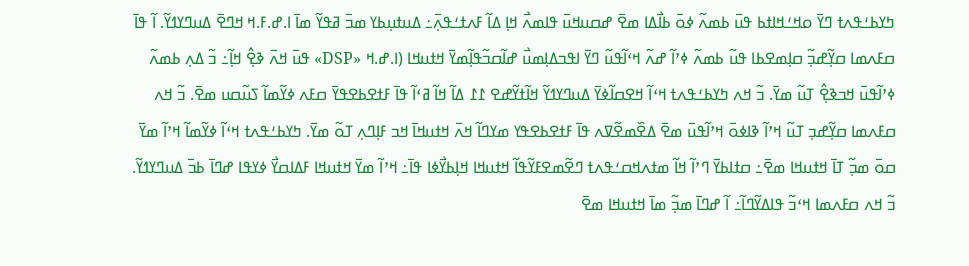ߤߌߕߑߟߍߙ ߣߌ߫ ߋߞߑߞߊߙߕ ߟߎ߫ ߕߘߍ߬ ߦߋ߫ ߕߊ߯ߡߊ ߘߐ߫ ߝߛߎߞߎ߫ ߟߊߘߍ߯ ߞߊ߲ ߡߊ߬ ߓߍߙߑߟߍ߲߫߸ ߡߎߙߎ߲ߕߌ ߘߏ߫ ߥߟߌ߬ ߘߊ߫ ߊ.ߝ.ߓ.ߞ ߞߣߐ߫ ߡߎߣߌߗߌ߬. ߊ߬ ߟߊ߫ ߛߓߍߘߊ ߛߌ߲߬ߝߏ߲߬ ߛߊ߲ߘߐߕߊ ߟߎ߬ ߕߘߍ߬ ߦߴߊ߬ ߝߍ߬ ߞߵߊ߬ߟߎ߬ ߣߌ߫ ߊߟߏߡߊ߲ߘߎ߯ ߝߊ߬ߛߏ߬ߟߊ߲߬ߘߌ߫ ߞߙߎߞߊ (ߊ.ߝ.ߞ «DSP» ߟߎ߫ ߞߍ߫ ߢߐ߲߮ ߞߊ߲߬߸ ߏ߬ ߡߍ߲ ߕߘߍ߬ ߦߴߊ߬ߟߎ߫ ߞߏߢߐ߲߮ ߠߎ߬ ߘߌ߫. ߏ߬ ߞߍ ߤߌߕߑߟߍߙ ߞߵߊ߬ ߞߐߛߊ߬ߦߌ߫ ߡߎߣߌߗߌ߬ ߞߊ߬ߙߌ߬ߝߐ ߁߁ ߡߊ߬ ߞߊ߬ ߥߵߊ߬ ߟߊ߫ ߓߙߐߕߐߟߌ߫ ߛߓߍ ߦߌ߬ߘߊ߬ ߖߎ߬ߛߎ ߘߐ߫. ߏ߬ ߞߍ ߛߓߍߘߊ ߛߌ߲߬ߝߏ߲ ߠߎ߬ ߞߴߊ߬ ߢߊߦߋ߫ ߞߴߊ߬ߟߎ߫ ߘߐ߫ ߡߐ߰ߘߐ߬ߜߍ ߟߊ߫ ߓߙߐߕߐߟߌ ߘߌߣߊ߬ ߞߍ߫ ߞߙߎߞߊ߫ ߞߏ ߓߊ߲ߣߍ߲ ߠߋ߬ ߘߌ߫. ߤߌߕߑߟߍߙ ߞߵߊ߬ ߦߌ߬ߘߊ߬ ߞߴߊ߬ ߘߌ߫ ߛߋ߫ ߘߏ߲߬ ߠߊ߫ ߞߙߎߞߊ ߘߐ߫߸ ߛߙߊߕߌ߫ ߣߴߊ߬ ߞߊ߬ ߘߙߍߞߛߑߟߍߙ ߣߐ߬ߘߐߓߌ߬ߟߊ߬ ߞߙߎߞߊ ߞߊ߲ߕߌ߯ߦߊ ߟߊ߫߸ ߞߴߊ߬ ߘߌ߫ ߞߙߎߞߊ ߓߡߊߛߌ߯ ߦߌߟߊ ߝߣߊ߫ ߕߏ߫ ߡߎߣߌߗߌ߬. ߏ߬ ߞߍ ߛߓߍߘߊ ߞߵߏ߬ ߟߊߡߌ߬ߣߊ߬߸ ߊ߬ ߝߣߊ߫ ߘߏ߲߬ ߘߊ߫ ߞߙߎߞߊ ߘߐ߫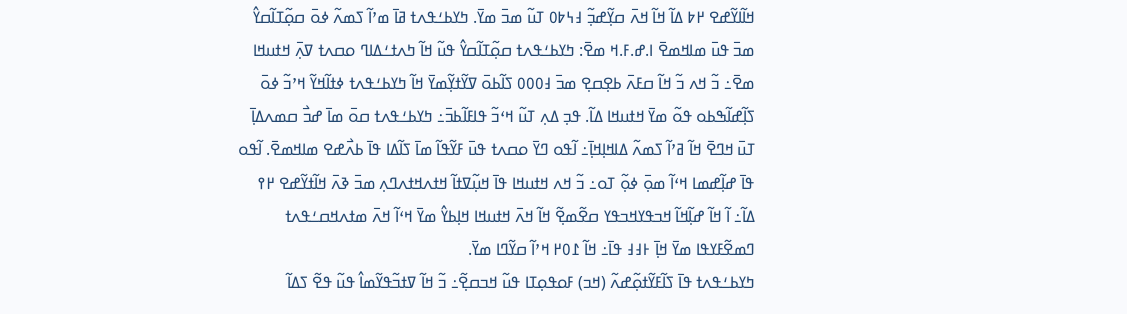ߞߊ߬ߊߌ߬ߝߐ ߂߈ ߡߊ߬ ߞߊ߬ ߞߍ߫ ߛߌ߲߬ߝߏ߲߬ ߃߆߈߀ ߠߎ߬ ߘߏ߫ ߘߌ߫. ߤߌߕߑߟߍߙ ߥߊ߫ ߘߴߊ߬ ߖߘߍ߬ ߦߋ߫ ߛߋ߲߬ߠߊ߬ߛߌ߮ ߘߏ߫ ߟߎ߫ ߘߊߞߘߐ߫ ߊ.ߝ.ߓ.ߞ ߘߐ߫: ߤߌߕߑߟߍߙ ߛߋ߲߬ߠߊ߬ߛߌ߮ ߟߎ߬ ߞߊ߬ ߤߍߙߑߡߊߣ ߋߛߍߙ ߜߍ߲߫ ߞߙߎߞߊ ߘߐ߫߸ ߏ߬ ߞߍ ߏ߬ ߞߊ߬ ߛߓߍ߫ ߕߐ߲ߛߐ߲ ߘߏ߫ ߃߀߀߀ ߖߊ߬ߕߋ߫ ߜߌ߬ߙߌ߲߬ߘߌ߫ ߞߊ߬ ߤߌߕߑߟߍߙ ߦߙߊ߬ߞߌ߬ ߞߴߏ߬ ߦߋ߫ ߖߊ߲߬ߝߊ߬ߒߕߋ ߟߋ߬ ߘߌ߫ ߞߙߎߞߊ ߡߊ߬. ߟߏ߲ ߡߍ߲ ߠߎ߬ ߞߵߏ߬ ߟߊߓߊ߬ߕߏ߫߸ ߤߌߕߑߟߍߙ ߛߋ߫ ߘߊ߫ ߝߏ߯ ߛߘߍߡߊ߲߫ ߠߎ߫ ߞߣߐ߫ ߞߊ߬ ߥߴߊ߬ ߖߘߍ߬ ߡߊߞߊ߲ߞߊ߲߫߸ ߊ߬ߟߋ ߣߌ߫ ߋߛߍߙ ߟߎ߫ ߓߌ߬ߟߊ߬ ߘߊ߫ ߖߊ߬ߡߊ ߟߊ߫ ߕߍ߯ߝߐ ߘߊߞߘߐ߫. ߊ߬ߟߋ ߟߊ߫ ߝߊ߲߬ߝߘߊ ߞߵߊ߬ ߘߋ߲߫ ߦߋ߲߬ ߠߋ߸ ߏ߬ ߞߍ ߞߙߎߞߊ ߟߊ߫ ߞߎ߲߬ߜߙߊ߬ ߞߙߍߞߙߍߣߍ߲ ߘߏ߫ ߢߍ߫ ߞߊ߬ߙߌ߬ߝߐ ߂߉ ߡߊ߬߸ ߊ߬ ߞߊ߬ ߝߊ߲߬ߞߊ߬ ߞߏߟߌߞߏߟߌ ߛߐ߬ߘߐ߲߬ ߞߊ߬ ߞߍ߫ ߞߙߎߞߊ ߞߊ߲ߕߌ߮ ߘߌ߫ ߞߵߊ߬ ߞߍ߫ ߘߙߍߞߛߑߟߍߙ ߣߘߐ߬ߓߌߟߊ ߘߌ߫ ߞߊ߲߫ ߅߃߃ ߟߊ߫߸ ߞߊ߬ ߁߀߂ ߞߴߊ߬ ߛߌ߬ߣߊ ߘߌ߫.
ߤߌߕߑߟߍߙ ߟߊ߫ ߖߊ߬ߓߌ߬ߙߋ߲߬ߝߍ߬ (ߞߏ) ߓߋߟߋ߲ߠߊ ߟߎ߬ ߞߏߛߐ߲߬߸ ߏ߬ ߞߊ߬ ߜߙߏ߬ߟߌ߬ߘߊ߮ ߟߎ߬ ߟߐ߬ ߖߡߊ߬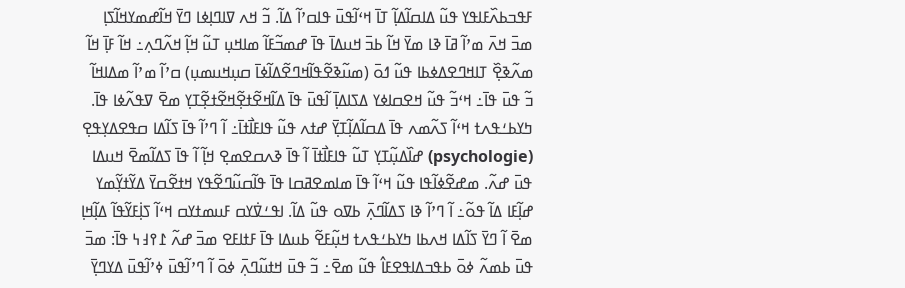ߓߟߏߕߍ߰ߓߊߟߌ ߟߎ߬ ߡߊߛߊ߬ߡߊ߲߬ ߠߊ߫ ߞߵߊ߬ߟߎ߫ ߟߊߛߴߊ߬ ߡߊ߬. ߏ߬ ߞߍ ߜߊߣߊ߲ߦߊ ߣߌ߫ ߞߊ߬ߝߘߌߞߊ߬ߖߊ߲ ߘߏ߫ ߞߍ߫ ߘߴߊ߬ ߥߊ߫ ߢߊ ߘߌ߫ ߞߊ߬ ߕߏ߫ ߞߎߡߊ߫ ߟߊ߫ ߝߘߏ߬ߓߊ߬ ߘߊߞߎ߲ ߠߎ߬ ߞߊ߲߬ ߞߍ߬ߣߍ߲߸ ߞߊ߬ ߓߊ߲߫ ߞߊ߬ ߘߍ߬ߢߐ߲߰ ߠߊߞߣߐߡߦߕߊ ߟߎ߬ ߗߋ߫ (ߘߎ߬ߢߐ߬ߟߊ߬ߞߣߐ߬ߡߊ߬ߦߊ߫ ߛߎ߲ߞߎߘߎ߲) ߛߴߊ߬ ߘߴߊ߬ ߘߡߊߞߊ߬ ߏ߬ ߟߎ߫ ߟߊ߫߸ ߞߵߏ߬ ߟߎ߬ ߞߐߛߊߦߌ ߡߖߊߡߊ߲߫ ߊ߬ߟߎ߫ ߟߊ߫ ߡߊ߬ߞߐ߬ߙߐ߲߬ߞߐ߬ߙߐ߲߬ߠߌ߲ ߘߐ߫ ߜߟߍ߬ߦߊ ߟߊ߫. ߤߌߕߑߟߍߙ ߞߵߊ߬ ߖߍ߬ߘߍ ߟߊ߫ ߡߛߊ߬ߡߊ߲߬ߠߌ߲߫ ߝߙߍ ߟߎ߬ ߟߊߓߊ߯ߙߊ߫߸ ߊ߬ ߣߴߊ߬ ߟߊ߫ ߖߊ߬ߡߊ ߛߟߐߡߌ߲ߟߐ߲ (psychologie) ߝߊ߰ߡߎ߲߬ߠߌ߲ ߠߎ߬ ߟߊߓߊ߯ߙߊ߫ ߊ߬ ߟߊ߫ ߢߍߛߐߘߐ߲ ߞߊ߲߬ ߊ߬ ߟߊ߫ ߖߡߊ߬ߘߐ߫ ߞߎߡߊ ߟߎ߫ ߝߍ߬. ߘߝߐ߬ߦߊ߬ߟߊ ߟߎ߬ ߞߵߊ߬ ߟߊ߫ ߘߊߘߐߥߛߊ ߟߊ߫ ߟߊ߬ߛߎ߬ߣߐ߬ߟߌ ߞߙߐ߬ߛߌ߫ ߡߌ߬ߙߌ߲߬ߘߌ ߝߊ߲߬ߓߊ ߡߊ߬ ߟߋ߬߸ ߊ߬ ߣߴߊ߬ ߢߊ ߖߡߊ߬ߣߍ߲߫ ߕߜߋ ߟߎ߬ ߡߊ߬. ߊߟߑߜ߭ߌߛ ߓߎߘߙߌߛ ߞߵߊ߬ ߖߊ߲߭ߓߌ߬ߟߊ߬ ߡߊ߲߬ߞߊ߲ ߘߐ߫ ߊ߬ ߣߌ߫ ߖߊ߬ߡߊ ߞߍߕߊ ߤߌߕߑߟߍߙ ߞߎ߲߬ߓߐ߬ ߕߎߡߊ ߟߊ߫ ߓߙߊߓߐ ߘߏ߫ ߝߍ߬ ߁߉߃߆ ߟߊ߫: ߘߏ߫ ߟߎ߫ ߕߘߍ߬ ߦߋ߫ ߕߟߏߡߊߟߐߓߊ߮ ߟߎ߬ ߘߐ߫߸ ߏ߬ ߟߎ߫ ߞߙߎ߬ߣߍ߲߫ ߦߋ߫ ߊ߬ ߣߴߊ߬ߟߎ߫ ߦߴߊ߬ߟߎ߫ ߡߌߣߌ߲߫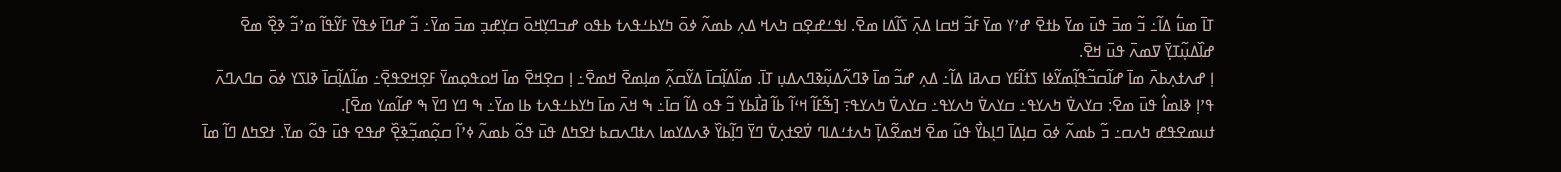ߠߊ߫ ߘߎ߱ ߡߊ߬߸ ߏ߬ ߘߏ߫ ߟߎ߫ ߘߌ߫ ߕߙߐ߫ ߝߴߌ ߘߌ߫ ߓߏ߬ ߞߛߊ ߡߍ߲߫ ߖߊ߬ߡߊ ߘߐ߫. ߊߟߑߝߐ߲ߛ ߤߍߞ ߡߍ߲ ߕߘߍ߬ ߦߋ߫ ߤߌߕߑߟߍߙ ߕߟߋ ߝߏߣߌ߲ߞߋ߫ ߛߌ߲ߝߏ߲ ߘߏ߫ ߘߌ߫߸ ߏ߬ ߝߣߊ߫ ߦߟߌ߫ ߓߌ߬ߟߊ߬ ߘߴߏ߬ ߢߐ߲߰ ߘߐ߫ ߝߊ߰ߡߎ߲߬ߠߌ߲߫ ߜߘߍ߫ ߟߎ߫ ߞߐ߫.
ߊ߲ ߝߍߙߍ߲ߕߍ߫ ߘߊ߫ ߝߊ߬ߛߏ߬ߟߊ߲߬ߘߌ߬ߦߊ ߖߙߊ߬ߓߌ ߛߍߥߊ ߡߊ߬߸ ߡߍ߲ ߝߏ߬ ߘߊ߫ ߢߣߍ߬ߡߎ߲߬ߢߣߍߡߎ߲ ߠߊ߫. ߘߊ߬ߡߊ߲߬ߛߊ߫ ߡߌ߬ߛߍ߲߬ ߘߊ߲ߘߐ߫ ߞߘߐ߫߸ ߊ߲ ߛߐ߲ߞߐ߫ ߘߊ߫ ߞߋߟߋ߲ߘߌ߫ ߓߐ߲ߞߐߟߐ߲߫߸ ߘߊ߬ߡߊ߲߬ߛߊ߫ ߢߊߖߌ ߦߋ߫ ߛߣߍߣߍ߫ ߟߴߊ߲ ߢߊߘߊ߮ ߟߎ߫ ߘߐ߫: ߛߌߍߜ߭ ߤߍߌߟ߸ ߛߌߍߜ߭ ߤߍߌߟ߸ ߛߌߍߜ߭ ߤߍߌߟ߹ [ߒ߬ߓߊ߬ ߞߵߊ߬ ߕߊ߬ ߥߊ߯ߕߌ ߏ߬ ߟߋ ߡߊ߬ ߛߊ߫߸ ߒ ߞߍ߫ ߘߊ߫ ߤߌߕߑߟߍߙ ߕߊ ߘߌ߫߸ ߒ ߣߌ ߣߌ߫ ߒ ߝߊ߬ߘߌ ߘߐ߫].
ߙߎߘߐߟߝ ߤߍߛ߸ ߏ߬ ߕߘߍ߬ ߦߋ߫ ߛߊ߲ߡߊ߫ ߣߊ߲ߕߌ߯ ߟߎ߬ ߘߐ߫ ߞߘߐ߬ߡߊ߲߫ ߤߍߙߑߡߊߣ ߜ߭ߐߙߍ߲ߜ߭ ߣߌ߫ ߣߊ߲߬ߕߌ߰ ߢߍߡߌߘߊ ߍߙߣߍߛߕ ߙߐߤߡ ߟߎ߫ ߟߋ߬ ߕߘߍ߬ ߦߴߊ߬ ߛߋ߲߬ߘߏ߲߬ߢߐ߲߰ ߝߟߐ ߟߎ߫ ߟߋ߬ ߘߌ߫. ߙߐߤߡ ߣߊ߬ ߘߊ߫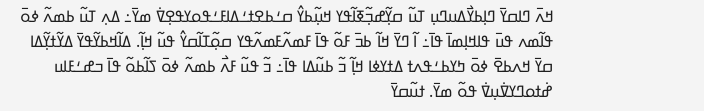ߞߍ߫ ߣߊߛߌ߫ ߣߊ߲ߕߌ߯ߡߎߣߎ߲ ߠߎ߬ ߛߌ߲߬ߝߏ߲߬ߧߊ߬ߟߌ ߞߎ߲߬ߕߌ߮ ߛߑߕߐߙߑߡߊߓߑߟߋߌߟߐ߲ߜ߭ ߘߌ߫߸ ߡߍ߲ ߠߎ߬ ߕߘߍ߬ ߦߋ߫ ߟߊ߬ߘߍ ߟߎ߫ ߟߊߞߊ߲ߘߊ߫ ߟߊ߫߸ ߊ߬ ߣߌ߫ ߞߊ߬ ߕߏ߫ ߓߋ߬ ߟߊ߫ ߓߘߍ߬ߓߘߍ߬ߟߌ ߛߋ߲߬ߠߊ߬ߛߌ߮ ߟߎ߬ ߞߊ߲߬. ߡߊ߬ߞߕߌ߬ߟߌ߫ ߡߌ߬ߙߌ߲߬ߡߊ ߛߌ߫ ߞߍߕߐ߫ ߦߋ߫ ߤߌߕߑߟߍߙ ߡߙߌߦߊ ߞߊ߲߬ ߏ߬ ߕߎ߬ߡߊ ߟߊ߫߸ ߏ߬ ߟߎ߬ ߓߍ߯ ߕߘߍ߬ ߦߋ߫ ߖߊ߬ߕߋ߬ ߟߊ߫ ߏߝߑߓߊߎ ߝ߭ߙߋߣߌߜ߭ߎ߲ߜ߭ ߟߋ߬ ߘߌ߫. ߙߎ߬ߛߌ߫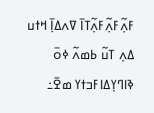ߓߍ߲߬ߓߍ߲߬ߓߍ߲߬ߠߊ߫ ߜߍߡߊ߲߫ ߞߙߎ ߡߍ߲ ߠߎ߬ ߕߘߍ߬ ߦߋ߫ ߢߊߣߌ߲ߡߊߓߏߙߌ ߘߐ߫߸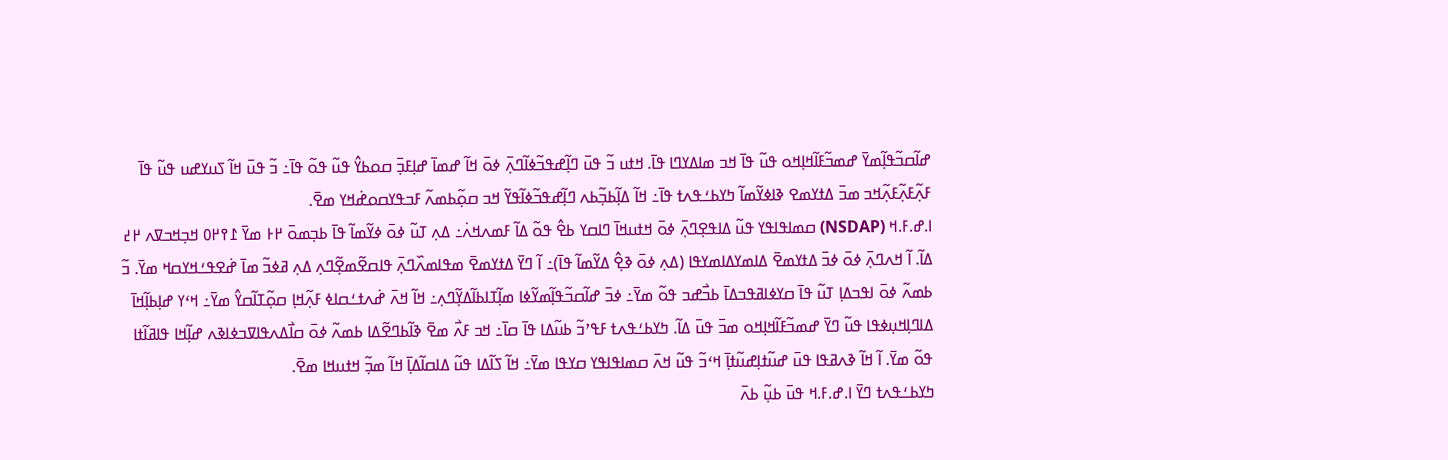ߝߊ߬ߛߏ߬ߟߊ߲߬ߘߌ߫ ߝߘߏ߬ߓߊ߬ߞߊ߲ߞߋ ߟߎ߬ ߟߊ߫ ߞߏ ߘߊߡߌߣߊ ߟߊ߫. ߞߙߎ ߏ߬ ߟߎ߫ ߣߊ߲߬ߝߟߏ߬ߦߊ߬ߣߍ߲߫ ߦߋ߫ ߞߊ߬ ߝߘߊ߫ ߝߊ߲ߓߏ߲߫ ߛߋߕߌ߮ ߟߎ߬ ߟߋ߬ ߟߊ߫߸ ߏ߬ ߟߎ߫ ߞߊ߬ ߖߎߌߝߎ ߟߎ߬ ߟߊ߫ ߓߍ߲߬ߓߍ߲߬ߓߍ߲߬ߞߏ ߘߏ߫ ߡߙߌߘߐ ߢߊߦߌ߬ߘߊ߬ ߤߌߕߑߟߍߙ ߟߊ߫߸ ߞߊ߬ ߡߊ߲߬ߕߏ߲߬ߕߍ ߣߊ߲߬ߝߟߏ߬ߦߊ߬ߟߌ߬ ߞߏ ߛߋ߲߬ߕߘߍ߬ ߓߏߟߌߛߋߝ߭ߞߌ ߘߐ߫.
ߊ.ߝ.ߓ.ߞ (NSDAP) ߛߘߊߟߊߟߌ ߟߎ߬ ߡߊߟߐ߲ߣߍ߲߫ ߦߋ߫ ߞߙߎߞߊ߫ ߣߊߛߌ ߕߐ߮ ߟߋ߬ ߡߊ߬ ߓߘߍߞߍ߭߸ ߡߍ߲ ߠߎ߬ ߦߋ߫ ߦߌ߬ߘߊ߬ ߟߊ߫ ߕߏ߲ߘߋ߫ ߂߅ ߘߌ߫ ߁߉߂߀ ߞߏ߲ߞߏߜߍ ߂߄ ߡߊ߬. ߊ߬ ߞߍߣߍ߲߫ ߦߋ߫ ߦߏ߫ ߡߙߌߘߐ߫ ߡߊߘߌߡߊߘߌߟߊ (ߡߍ߲ ߦߋ߫ ߢߐ߲߮ ߡߌ߬ߘߊ߬ ߟߊ߫)߸ ߊ߬ ߣߌ߫ ߡߙߌߘߐ߫ ߘߟߊߘߍ߰ߣߍ߲߫ ߟߊߛߐ߬ߘߐ߲߬ߣߍ߲ ߡߍ߲ ߥߦߏ߬ ߘߊ߫ ߝ߭ߐߟߑߞߌߛߞ ߘߌ߫. ߏ߬ ߕߘߍ߬ ߦߋ߫ ߊߟߏߡߊ߲ ߠߎ߬ ߟߊ߫ ߛߌߦߊߥߟߏߡߊ߫ ߕߏ߯ߝߏ ߟߋ߬ ߘߌ߫߸ ߦߏ߫ ߝߊ߬ߛߏ߬ߟߊ߲߬ߘߌ߬ߦߊ ߘߊ߲߬ߠߊߕߊ߬ߡߌ߲߬ߣߍ߲߸ ߞߊ߬ ߞߍ߫ ߝ߭ߍߙߑߛߊߦ ߓߍ߲߬ߞߊ߲ ߛߋ߲߬ߠߊ߬ߛߌ߮ ߘߌ߫߸ ߞߵߌ ߝߊ߲ߕߊ߲߬ߞߊ߫ ߡߊߣߊ߲ߞߎ߲ߦߟߊ ߟߎ߬ ߣߌ߫ ߝߘߏ߬ߓߊ߬ߞߊ߲ߞߋ ߘߏ߫ ߟߎ߫ ߡߊ߬. ߤߌߕߑߟߍߙ ߓߟߴߏ߬ ߕߎ߬ߡߊ ߟߊ߫ ߛߊ߫߸ ߞߏ ߓߍ߯ ߘߐ߫ ߢߊ߬ߕߣߐ߬ߡߊ ߕߘߍ߬ ߦߋ߫ ߛߊ߯ߡߍߟߊߜߏߦߊߢߍ ߝߊ߲߬ߞߊ ߟߊߥߊ߬ߙߊ ߟߋ߬ ߘߌ߫. ߊ߬ ߞߊ߬ ߢߍߥߟߊ ߟߎ߫ ߝߎ߬ߙߊ߲ߝߎ߬ߙߊ߲߫ ߞߵߏ߬ ߟߎ߬ ߞߍ߫ ߛߘߊߟߊߟߌ ߛߌߟߊ ߘߌ߫߸ ߞߊ߬ ߖߊ߬ߡߊ ߟߎ߬ ߡߊߛߊ߬ߡߊ߲߫ ߞߊ߬ ߘߏ߲߬ ߞߙߎߞߊ ߘߐ߫.
ߤߌߕߑߟߍߙ ߣߌ߫ ߊ.ߝ.ߓ.ߞ ߟߎ߫ ߕߎ߲߬ ߕߍ߫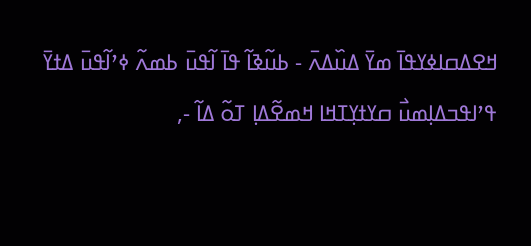ߞߐߡߛߊߦߌߟߊ߫ ߘߌ߫ ߡߎ߰ߡߍ߫ - ߕߎ߬ߢߊ߬ ߟߊ߫ ߊ߬ߟߎ߫ ߕߘߍ߬ ߦߴߊ߬ߟߎ߫ ߡߙߌ߫ ߟߴߊߟߏߡߊ߲ߘߎ߯ ߛߌߙߌ߲ߠߞߊ ߞߘߐ߬ߡߊ߲ ߠߋ߬ ߡߊ߬ -,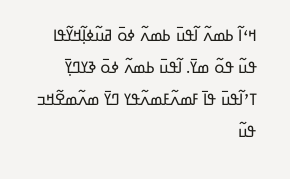ߞߵߊ߬ ߕߘߍ߬ ߊ߬ߟߎ߫ ߕߘߍ߬ ߦߋ߫ ߥߎ߬ߦߊ߲߬ߞߌ߬ߟߊ ߟߎ߬ ߟߋ߬ ߘߌ߫. ߊ߬ߟߎ߫ ߕߘߍ߬ ߦߋ߫ ߢߌߣߌ߲߫ ߠߴߊ߬ߟߎ߫ ߟߊ߫ ߓߘߍ߬ߓߘߍ߬ߟߌ ߣߌ߫ ߘߍ߬ߘߐ߬ߞߏ ߟߎ߬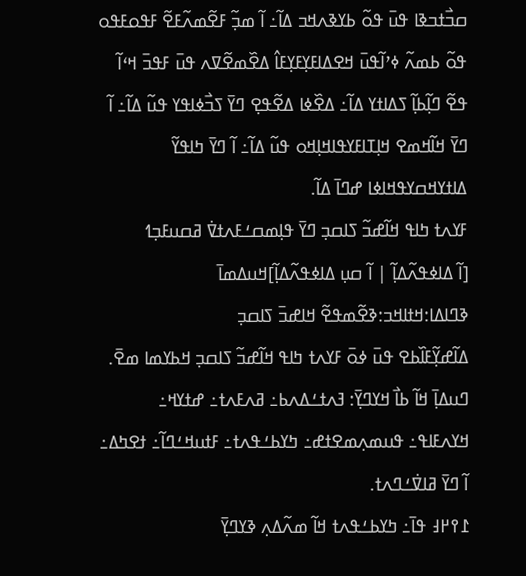ߛߏ߯ߙߏߢߊ ߟߎ߫ ߟߋ߬ ߕߌߢߍߞߏ ߡߊ߬߸ ߊ߬ ߘߏ߲߬ ߓߐ߬ߘߍ߬ߓߐ߬ ߓߟߋߓߟߋ ߟߋ߬ ߕߘߍ߬ ߦߴߊ߬ߟߎ߫ ߞߐߡߊߓߌ߲ߓߌ߲ߓߊ߮ ߡߐ߰ߘߐ߬ߜߍ ߟߎ߫ ߓߟߏ߫ ߞߵߊ߬ ߟߐ߬ ߣߊ߲߬ߕߊ߲߬ ߖߡߊߙߌ ߡߊ߬߸ ߡߐ߰ߦߊ ߡߐ߬ߟߐ߲ ߣߌ߫ ߖߏ߯ߦߊߟߌ ߟߎ߬ ߡߊ߬߸ ߊ߬ ߣߌ߫ ߞߊ߬ߞߘߐ ߞߊ߲ߠߊߓߌߟߊߞߊ߲ߞߋ ߟߎ߬ ߡߊ߬߸ ߊ߬ ߣߌ߫ ߤߊߟߌ߬ ߡߊߙߌߞߛߌߟߞߊߦߊ ߝߣߊ߫ ߡߊ߬.
ߓߌߍߙ ߤߊߟ ߞߊ߬ߝߏ߬ ߖߊߛߏ߲ ߣߌ߫ ߟߊ߲ߘߛߑߓߍߙߜ߭ ߥߛߎߓߏ߲ߗ
[ߊ߬ ߡߊߦߟߍ߬ߡߊ߲߬ | ߊ߬ ߛߎ߲ ߡߊߦߟߍ߬ߡߊ߲߬]ߞߎߡߘߊ߫ ߢߣߊߡߊ:ߞߙߊߞߏ:ߢߐ߬ߘߟߐ߬ ߞߊߝߏ߫ ߖߊߛߏ߲
ߡߊ߬ߝߌ߲߬ߓߊ߰ߕߐ ߟߎ߫ ߦߋ߫ ߓߌߍߙ ߤߊߟ ߞߊ߬ߝߏ߬ ߖߊߛߏ߲ ߞߕߌߘߊ ߘߐ߫. ߣߎߡߊ߲߫ ߞߊ߬ ߕߊ߯ ߞߌߣߌ߲߫: ߔߍߙߑߡߍߕ߸ ߥߍߓߍߙ߸ ߝߙߌߞ߸ ߞߌߍߓߊߟ߸ ߟߎߘߍ߲ߘߐߙߝ߸ ߤߌߕߑߟߍߙ߸ ߓߙߎߞߑߣߊ߬߸ ߙߐߤߡ߸ ߊ߬ ߣߌ߫ ߥߊߜ߭ߑߣߍߙ.
߁߉߂߃ ߟߊ߫߸ ߤߌߕߑߟߍߙ ߞߊ߬ ߘߍ߬ߡߍ߲ ߢߌߣߌ߲߫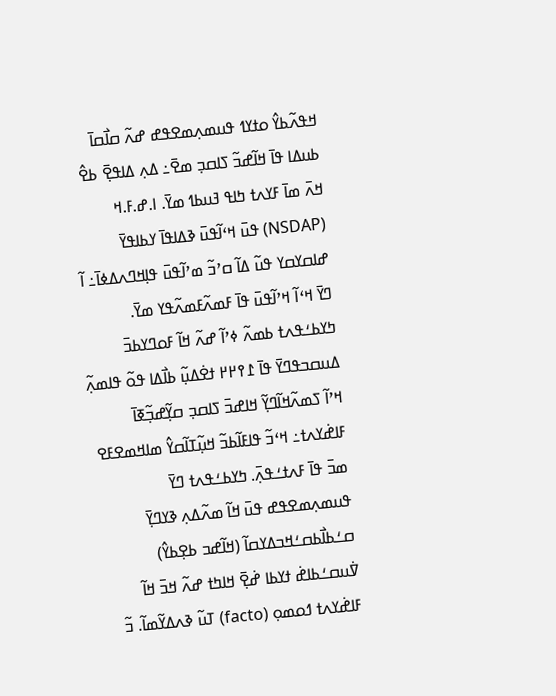ߞߟߍ߬ߕߌ߮ ߋߙߌߗ ߟߎߘߍ߲ߘߐߟߝ ߝߍ߬ ߛߊ߯ߛߊ߫ ߕߎߡߊ ߟߊ߫ ߞߊ߬ߝߏ߬ ߖߊߛߏ߲ ߘߐ߫߸ ߡߍ߲ ߡߊߟߐ߲߫ ߕߐ߮ ߞߍ߫ ߘߊ߫ ߓߌߍߙ ߤߊߟ ߔߎߕߗ ߘߌ߫. ߊ.ߝ.ߓ.ߞ (NSDAP) ߟߎ߫ ߞߵߊ߬ߟߎ߫ ߢߡߊߟߊ߫ ߌߕߊߟߌ߫ ߝߊߛߌߛߌ ߟߎ߬ ߡߊ߬ ߛߴߏ߬ ߘߴߊ߬ߟߎ߫ ߟߊ߲ߞߣߍߡߦߊ߫߸ ߊ߬ ߣߌ߫ ߞߵߊ߬ ߞߴߊ߬ߟߎ߫ ߟߊ߫ ߓߘߍ߬ߓߘߍ߬ߟߌ ߘߌ߫. ߤߌߕߑߟߍߙ ߕߘߍ߬ ߦߴߊ߬ ߝߍ߬ ߞߊ߬ ߓߋߣߌߕߏ߫ ߡߎߛߏߟߣߌ߫ ߟߊ߫ ߁߉߂߂ ߙߐ߭ߡߎ߲߬ ߕߊ߯ߡߊ ߟߋ߬ ߟߊߘߍ߲߬ ߞߴߊ߬ ߖߘߍ߬ߞߊ߬ߣߌ߲߬ ߞߊߝߏ߫ ߖߊߛߏ߲ ߛߌ߲߬ߝߏ߲߬ߧߊ߫ ߓߊߝ߭ߌߍߙ߸ ߞߵߏ߬ ߟߊߓߊ߬ߕߏ߬ ߞߎ߲߬ߠߊ߬ߛߌ߮ ߘߊߞߘߐߓߐ ߘߏ߫ ߟߊ߫ ߓߍߙߑߟߍ߲߫. ߤߌߕߑߟߍߙ ߣߌ߫ ߟߎߘߍ߲ߘߐߟߝ ߟߎ߫ ߞߊ߬ ߘߍ߬ߡߍ߲ ߢߌߣߌ߲߫ ߛߑߕߊ߯ߕߛߑߞߏߡߌߛߊ߬ (ߞߊ߬ߝߏ ߕߐ߲ߕߌ߮) ߜ߭ߎߛߑߕߊߝ߭ ߙߌߕߊ ߝ߭ߐ߲߫ ߞߊߤߙ ߝߍ߬ ߞߏ߫ ߞߊ߬ ߓߊߝ߭ߌߍߙ ߗߋߘߋ߲ (facto) ߠߎ߬ ߢߍߡߌ߬ߘߊ߬. ߏ߬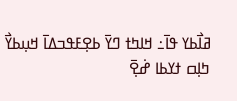ߥߊ߯ߕߌ ߟߊ߫߸ ߞߊߤߙ ߣߌ߫ ߕߐ߲ߓߟߏߡߊ߫ ߞߎ߲ߕߌ߯ ߤߊ߲ߛ ߙߌߕߊ ߝ߭ߐ߲߫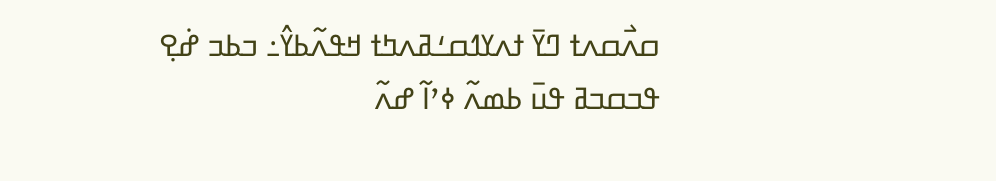ߛߍ߯ߛߍߙ ߣߌ߫ ߙߍߌߗߛߑߥߍߤߙ ߞߟߍ߬ߕߌ߮߸ ߏߕߏ ߝ߭ߐ߲ ߟߏߛߏߥ ߟߎ߫ ߕߘߍ߬ ߦߴߊ߬ ߝߍ߬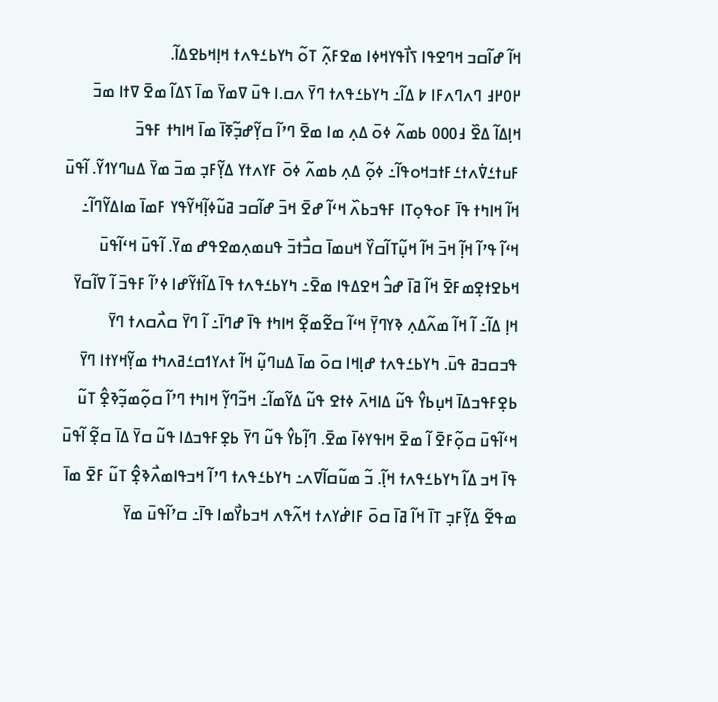ߞߊ߬ ߝߊ߬ߛߏ ߞߣߐߟߊ ߖߊ߯ߟߌߞߦߊ ߘߐߓߍ߲߬ ߠߋ߬ ߤߌߕߑߟߍߙ ߞߊ߲ߞߕߐߡߊ߬.
߂߀߂߃ ߣߍߣߍߓߊ ߈ ߡߊ߬߸ ߤߌߕߑߟߍߙ ߣߌ߫ ߍߛ.ߊ ߟߎ߫ ߜߘߌ߫ ߘߊ߫ ߖߡߊ߬ ߘߐ߫ ߜߙߊ ߘߏ߫ ߞߊ߲ߡߊ߬ ߡߐ߰ ߃߀߀߀ ߕߘߍ߬ ߦߋ߫ ߡߍ߲ ߘߊ ߘߐ߫ ߣߴߊ߬ ߛߌ߲߬ߝߏ߲߬ߧߊ߫ ߘߊ߫ ߞߊߤߙ ߓߟߏ߫ ߓߎߙߑߜ߭ߍߙߑߓߙߏߞߋߟߊ߬߸ ߦߋ߲߬ ߡߍ߲ ߕߘߍ߬ ߦߋ߫ ߓߌߍߙߌ ߡߌ߲߬ߓߏ߲ ߘߏ߫ ߘߌ߫ ߡߎߣߌߗߌ߬. ߊ߬ߟߎ߫ ߞߊ߬ ߞߊߤߙ ߟߊ߫ ߓߋߟߋ߲ߠߊ ߓߟߏߕߍ߰ ߞߵߊ߬ ߝߐ߫ ߞߏ߫ ߝߊ߬ߛߏ ߥߎ߬ߦߊ߲߬ߞߌ߬ߟߌ ߓߘߊ߫ ߘߊߡߌ߬ߣߊ߬߸ ߞߵߊ߬ ߟߴߊ߬ ߞߊ߲߬ ߞߏ߫ ߞߊ߬ ߞߎ߲߬ߠߊ߬ߛߌ߰ ߞߎߘߊ߫ ߛߏ߯ߙߏ߫ ߟߎߘߍ߲ߘߐߟߝ ߘߌ߫. ߊ߬ߟߎ߫ ߞߵߊ߬ߟߎ߫ ߞߕߐߙߐ߲ߘߓߐ߫ ߞߊ߬ ߥߊ߫ ߝߏ߮ ߞߐߡߟߊ ߘߐ߫߸ ߤߌߕߑߟߍߙ ߟߊ߫ ߡߊ߬ߙߌ߬ߝߊ ߦߴߊ߬ ߓߟߏ߫ ߊ߬ ߜߊ߬ߛߌ߫ ߞߊ߲ ߡߊ߬߸ ߊ߬ ߞߊ߬ ߘߍ߬ߡߍ߲ ߢߌߣߌ߲߫ ߞߵߊ߬ ߛߐ߬ߘߐ߲߬ ߞߊߤߙ ߟߊ߫ ߝߣߊ߫߸ ߊ߬ ߣߌ߫ ߛߍ߯ߛߍߙ ߣߌ߫ ߟߏߛߏߥ ߟߎ߫. ߤߌߕߑߟߍߙ ߝߊ߲ߞߊ ߛߋ߫ ߘߊ߫ ߡߎߣߎ߲߬ ߞߊ߬ ߙߍߌߗߛߑߥߍߤߙ ߘߌ߲߬ߞߌߙߊ ߣߌ߫ ߕߐ߲ߓߟߏߡߊ߫ ߞߎ߲ߕߌ߮ ߟߎ߬ ߡߊߞߍ߫ ߦߙߐ ߟߎ߬ ߡߌ߬ߘߊ߬߸ ߞߏ߬ߣߌ߲߬ ߞߊߤߙ ߣߴߊ߬ ߛߋ߲߬ߘߏ߲߬ߢߐ߲߮ ߠߎ߬ ߞߵߊ߬ߟߎ߫ ߛߋ߲߬ߓߐ߫ ߊ߬ ߘߐ߫ ߞߊߟߌߦߊ߫ ߘߐ߫. ߣߊ߲߬ߕߌ߮ ߟߎ߬ ߣߌ߫ ߕߐ߲ߓߟߏߡߊ ߟߎ߬ ߛߌ߫ ߡߊ߫ ߛߐ߲߬ ߊ߬ߟߎ߫ ߟߊ߫ ߞߏ ߡߊ߬ ߤߌߕߑߟߍߙ ߞߊ߲߬. ߏ߬ ߘߎ߬ߛߊ߬ߜߍ߸ ߤߌߕߑߟߍߙ ߣߴߊ߬ ߞߏߟߊߘߍ߯ߢߐ߲߮ ߠߎ߬ ߓߐ߫ ߘߊ߫ ߘߟߐ߬ ߡߌ߲߬ߓߏ߲ ߠߊ߫ ߞߊ߬ ߥߊ߫ ߛߋ߫ ߓߊߝ߭ߌߍߙ ߞߍ߬ߟߍ ߞߏߕߌ߯ߘߊ ߟߊ߫߸ ߛߴߊ߬ߟߎ߫ ߘߌ߫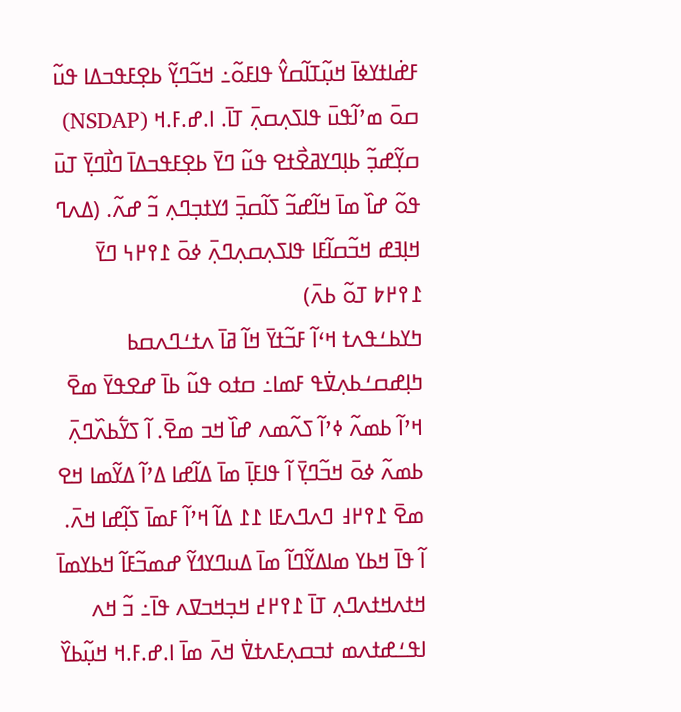ߓߝ߭ߊߙߌߦߊ߫ ߞߎ߲߬ߠߊ߬ߛߌ߮ ߟߊߓߋ߬߸ ߞߏ߬ߣߌ߲߬ ߕߐ߲ߓߟߏߡߊ ߟߎ߬ ߛߋ߫ ߘߴߊ߬ߟߎ߫ ߟߊߖߍ߲ߛߍ߲߫ ߠߊ߫. ߊ.ߝ.ߓ.ߞ (NSDAP) ߛߌ߲߬ߝߏ߲߬ ߕߊ߲ߣߌߥߐ߯ߙߐ ߟߎ߬ ߣߌ߫ ߕߐ߲ߓߟߏߡߊ߫ ߣߊ߯ߣߌ߲߫ ߠߎ߫ ߟߋ߬ ߝߊ߰ ߘߊ߫ ߞߊ߬ߝߏ߬ ߖߊ߬ߛߏ߲߫ ߗߌߙߏ߲ߣߍ߲ ߏ߬ ߝߍ߬. (ߡߍߣ ߞߊ߲ߔߝ ߞߏ߬ߛߊ߬ߓߊ ߟߊߖߍ߲ߛߍ߲ߣߍ߲߫ ߦߋ߫ ߁߉߂߆ ߣߌ߫ ߁߉߂߈ ߠߋ߬ ߕߍ߫)
ߤߌߕߑߟߍߙ ߞߵߊ߬ ߓߏ߬ߙߌ߫ ߞߊ߬ ߥߊ߫ ߍߙߑߣߍߛߕ ߤߊ߲ߝߛߑߕߍ߲ߜ߭ߟ ߓߘߊ߸ ߛߙߋ ߟߎ߬ ߕߊ߫ ߝߐߟߌ߫ ߘߐ߫ ߞߴߊ߬ ߕߘߍ߬ ߦߴߊ߬ ߖߍ߬ߘߍ ߝߊ߰ ߞߏ ߘߐ߫. ߊ߬ ߖߌ߱ߕߍ߰ߣߍ߲߫ ߕߘߍ߬ ߦߋ߫ ߞߏ߬ߣߌ߲߫ ߊ߬ ߟߊߓߊ߲߫ ߘߊ߫ ߡߊ߬ߝߊ ߡߴߊ߬ ߡߌ߬ߘߊ ߞߐ ߘߐ߫ ߁߉߂߃ ߣߍߣߍߓߊ ߁߁ ߡߊ߬ ߞߴߊ߬ ߓߘߊ߫ ߖߊ߲߬ߝߊ ߞߍ߫. ߊ߬ ߟߊ߫ ߞߕߌ ߘߊߡߌ߬ߣߊ߬ ߘߊ߫ ߡߎߣߌߗߌ߬ ߝߘߏ߬ߓߊ߬ ߞߕߌߘߊ߫ ߞߙߍߞߙߍߣߍ߲ ߠߊ߫ ߁߉߂߄ ߞߏ߲ߞߏߜߍ ߟߊ߫߸ ߏ߬ ߞߍ ߊߟߑߝߙߍߘ ߙߏߛߍ߲ߓߍߙߜ߭ ߞߍ߫ ߘߊ߫ ߊ.ߝ.ߓ.ߞ ߞߎ߲߬ߕߌ߰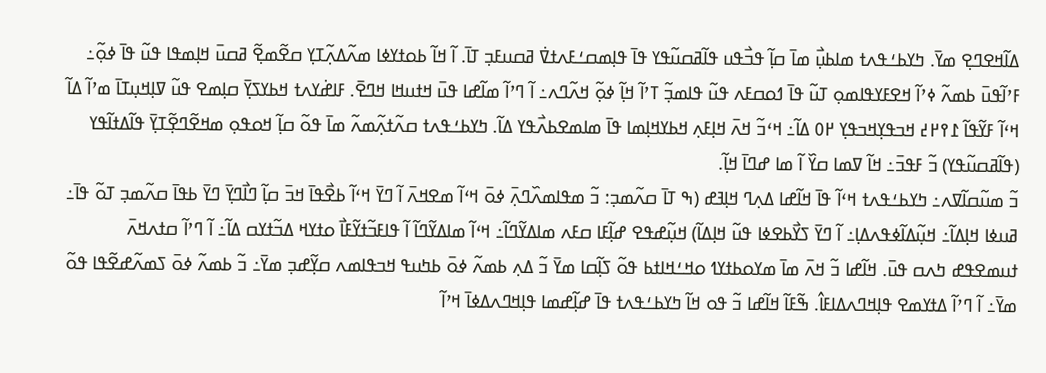ߡߊ߬ߞߐߣߐ߲ ߘߌ߫. ߤߌߕߑߟߍߙ ߘߊߕߎ߲߯ ߘߊ߫ ߛߊ߲߬ ߟߏ߯ߟߎ ߟߊ߬ߥߛߎ߬ߟߌ ߟߊ߫ ߟߊ߲ߘߛߑߓߍߙߜ߭ ߥߛߎߓߏ߲ ߠߊ߫. ߊ߬ ߞߊ߬ ߕߋߙߌߦߊ ߘߍ߬ߡߍ߲߬ߠߌ߲ ߛߐ߬ߘߐ߲߬ ߥߛߎ߫ ߞߊ߲ߘߟߊ ߟߎ߬ ߟߊ߫ ߦߋ߲߬߸ ߓߴߊ߬ߟߎ߫ ߕߘߍ߬ ߦߴߊ߬ ߞߐߓߌߟߊߘߋ߲ ߠߎ߬ ߟߊ߫ ߗߋߛߓߍ ߟߎ߬ ߟߊߘߏ߲߬ ߠߴߊ߬ ߞߊ߲߬ ߦߋ߲߬ ߞߍ߬ߣߍ߸ ߊ߬ ߣߴߊ߬ ߘߊ߬ߝߊ ߟߎ߫ ߞߙߎߞߊ ߞߣߐ߫. ߓߊߝ߭ߌߍߙ ߞߕߌߖߌ߲߫ ߛߊ߲ߘߐ ߟߎ߬ ߜߊ߲ߞߎ߲ߠߊ߫ ߘߴߊ߬ ߡߊ߬ ߞߵߊ߬ ߓߌ߬ߟߊ߬ ߁߉߂߄ ߞߏߟߌ߲ߞߏߟߌ߲ ߂߀ ߡߊ߬߸ ߞߵߏ߬ ߞߍ߫ ߞߊ߲ߓߍ߲ ߞߕߌߞߊ߲ߘߊ ߟߊ߫ ߘߊߘߐߕߍ߯ߟߌ ߡߊ߬. ߤߌߕߑߟߍߙ ߛߍ߬ߙߍ߲߬ߘߍ߬ ߘߊ߫ ߟߋ߬ ߛߊ߲߬ ߞߋߟߋ߲ ߘߞߐ߬ߣߐ߲߬ߠߌ߲߫ ߟߊ߬ߡߙߊ߬ߟߌ (ߟߊ߬ߥߛߎ߬ߟߌ) ߏ߬ ߓߟߏ߫߸ ߞߊ߬ ߜߘߊ ߛߌ߰ ߊ߬ ߘߊ ߝߣߊ߫ ߞߊ߲߬.
ߏ߬ ߘߎ߬ߛߊ߬ߜߍ߸ ߤߌߕߑߟߍߙ ߞߵߊ߬ ߟߊ߫ ߞߊ߬ߝߊ ߡߍ߲ߣ ߞߊ߲ߔߝ (ߒ ߠߊ߫ ߛߍ߬ߘߏ߲: ߏ߬ ߘߟߊߘߍ߰ߣߍ߲߫ ߦߋ߫ ߞߵߊ߬ ߘߐߞߍ߫ ߊ߬ ߣߌ߫ ߞߵߊ߬ ߕߐ߯ߟߊ߫ ߞߏ߫ ߛߊ߲߬ ߣߊ߯ߣߌ߲߫ ߣߌ߫ ߕߟߊ߫ ߛߍ߬ߘߏ߲ ߠߋ߬ ߟߊ߫߸ ߥߎߦߊ ߞߊ߲ߡߊ߬߸ ߞߎ߲߬ߡߊ߬ߦߟߍߡߊ߲߸ ߊ߬ ߣߌ߫ ߖߌ߯ߕߐߦߊ ߟߎ߬ ߞߊ߲ߡߊ߬) ߞߎ߲߬ߝߟߐ ߝߊ߲߬ߓߊ ߛߓߍ ߘߊߡߌ߬ߣߊ߬߸ ߞߵߊ߬ ߘߊߡߌ߬ߣߊ߬ ߊ߬ ߟߊߓߏ߬ߙߌ߬ߓߊ߯ ߋߙߌߞ ߡߏ߬ߙߌߛ ߡߊ߬߸ ߊ߬ ߣߴߊ߬ ߛߙߍߞߍ߫ ߙߎߘߐߟߝ ߤߍߛ ߟߎ߫. ߞߊ߬ߝߊ ߏ߬ ߞߍ߫ ߘߊ߫ ߘߌߋߕߙߌߗ ߋߞߑߞߊߙߕ ߟߋ߬ ߖߊ߲߬ߛߊ ߘߌ߫ ߏ߬ ߡߍ߲ ߕߘߍ߬ ߦߋ߫ ߕߤߎߟ ߞߏߟߊߘߍ ߛߌ߲߬ߝߏ߲ ߘߌ߫߸ ߏ߬ ߕߘߍ߬ ߦߋ߫ ߖߘߍ߬ߝߐ߬ߟߊ ߟߋ߬ ߘߌ߫߸ ߊ߬ ߣߴߊ߬ ߡߙߌߘߐ ߟߊ߲ߞߣߍߡߊߓߊ߮. ߒ߬ߓߊ߬ ߞߊ߬ߝߊ ߏ߬ ߟߋ ߞߊ߬ ߤߌߕߑߟߍߙ ߟߊ߫ ߝߊ߲߬ߝߘߊ ߟߊ߲ߞߣߍߡߦߊ߫ ߞߴߊ߬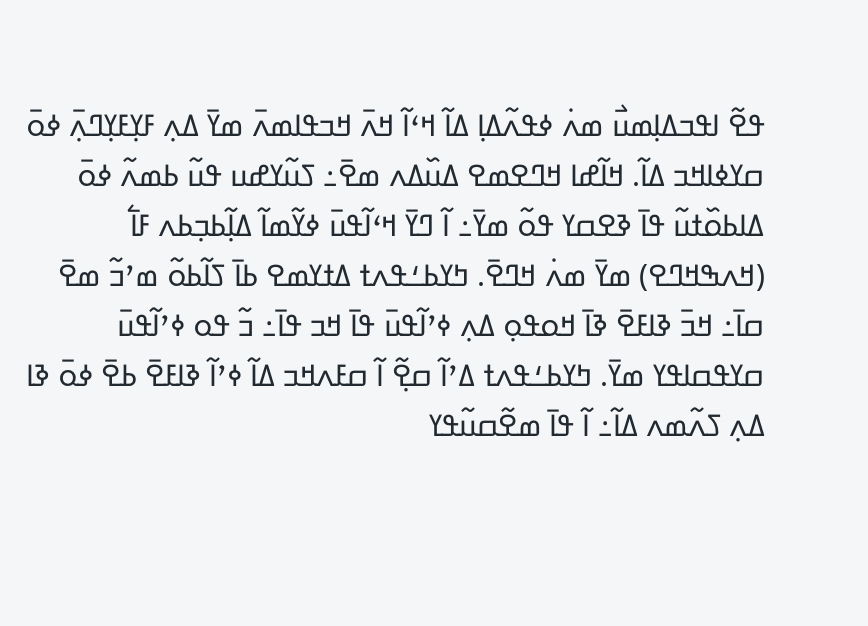ߟߐ߬ ߊߟߏߡߊ߲ߘߎ߯ ߘߍ߭ ߦߟߍ߬ߡߊ߲ ߡߊ߬ ߞߵߊ߬ ߞߍ߫ ߞߏߟߊߘߍ߫ ߘߌ߫ ߡߍ߲ ߓߌ߲ߓߌ߲ߣߍ߲߫ ߦߋ߫ ߛߌߦߊߞߏ ߡߊ߬. ߞߊ߬ߝߊ ߞߣߐߘߐ ߡߎ߰ߡߍ ߘߐ߫߸ ߖߎ߬ߌߝߎ ߟߎ߬ ߕߘߍ߬ ߦߋ߫ ߡߊߕߋ߰ߙߎ߬ ߟߊ߫ ߢߐߛߌ ߟߋ߬ ߘߌ߫߸ ߊ߬ ߣߌ߫ ߞߵߊ߬ߟߎ߫ ߦߌ߬ߘߊ߬ ߡߊ߲߬ߕߏ߲ߕߍ ߓߊ߱ (ߞߍߒߞߣߐ) ߘߌ߫ ߘߍ߭ ߞߣߐ߫. ߤߌߕߑߟߍߙ ߡߙߌߘߐ ߕߊ߫ ߖߊ߬ߕߋ߬ ߘߴߏ߬ ߘߐ߫ ߛߊ߫߸ ߞߏ߫ ߢߊߓߐ߫ ߢߊ߫ ߞߋߟߋ߲ ߡߍ߲ ߦߴߊ߬ߟߎ߫ ߟߊ߫ ߞߏ ߟߊ߫߸ ߏ߬ ߟߋ ߦߴߊ߬ߟߎ߫ ߛߌߟߛߊߟߌ ߘߌ߫. ߤߌߕߑߟߍߙ ߡߴߊ߬ ߛߐ߲߬ ߊ߬ ߛߓߍߞߏ ߡߊ߬ ߦߴߊ߬ ߢߊߓߐ߫ ߕߐ߫ ߦߋ߫ ߢߊ ߡߍ߲ ߖߍ߬ߘߍ ߡߊ߬߸ ߊ߬ ߟߊ߫ ߘߐ߬ߛߎ߬ߟߌ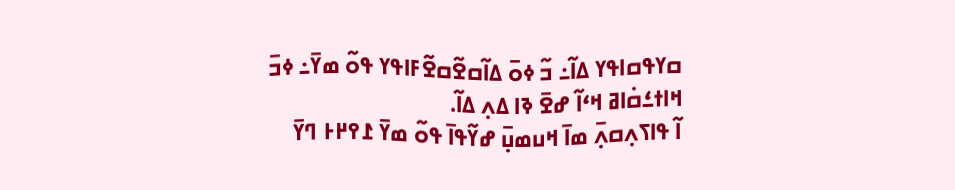ߛߌߟߛߊߟߌ ߡߊ߬߸ ߏ߬ ߦߋ߫ ߡߊ߬ߛߐ߬ߛߐ߬ߓߊߟߌ ߟߋ߬ ߘߌ߫߸ ߦߏ߫ ߞߊߙߑߛ߭ߊߥ ߞߵߊ߬ ߝߐ߫ ߢߊ ߡߍ߲ ߡߊ߬.
ߊ߬ ߟߊߖߍ߲ߛߍ߲߫ ߘߊ߫ ߞߎߘߎ߲߫ ߝߌ߬ߟߊ߫ ߟߋ߬ ߘߌ߫ ߁߉߂߅ ߣߌ߫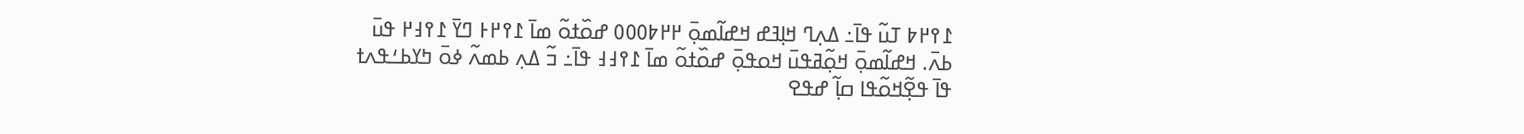߁߉߂߈ ߠߎ߬ ߟߊ߫߸ ߡߍ߲ߣ ߞߊ߲ߔߝ ߞߝߊ߬ߘߋ߲߫ ߂߂߈߀߀߀ ߝߋ߰ߙߋ߬ ߘߊ߫ ߁߉߂߅ ߣߌ߫ ߁߉߃߂ ߟߎ߫ ߕߍ߫. ߞߝߊ߬ߘߋ߲߫ ߞߋ߲߬ߥߟߎ߫ ߞߋߟߋ߲߫ ߝߋ߰ߙߋ߬ ߘߊ߫ ߁߉߃߃ ߟߊ߫߸ ߏ߬ ߡߍ߲ ߕߘߍ߬ ߦߋ߫ ߤߌߕߑߟߍߙ ߟߊ߫ ߟߐ߲߬ߞߋ߬ߟߊ ߛߊ߲߬ ߝߟߐ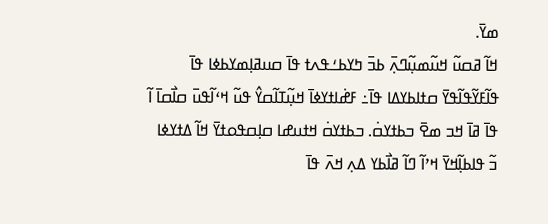ߘߌ߫.
ߞߊ߬ ߥߛߎ߬ ߞߎ߬ߘߎ߲߬ߣߍ߲߫ ߕߏ߫ ߤߌߕߑߟߍߙ ߟߊ߫ ߛߎߥߊ߲ߘߌߕߦߊ ߟߊ߫ ߟߊ߬ߓߌ߬ߟߊ߬ߟߌ߫ ߛߙߊߕߌߡߊ ߟߊ߫߸ ߓߝ߭ߊߙߌߦߊ߫ ߞߎ߲߬ߠߊ߬ߛߌ߮ ߟߎ߬ ߞߵߊ߬ߟߎ߫ ߛߊ߯ߛߊ߫ ߊ߬ ߟߊ߫ ߥߊ߫ ߞߏ ߘߐ߫ ߏߕߙߌߛ߭. ߏߕߙߌߛ߭ ߞߙߎߝߊ ߛߊ߲ߛߟߋߙߌ߫ ߞߊ߬ ߡߙߌߦߊ ߏ߬ ߟߊߕߊ߲߬ߞߌ߫ ߞߴߊ߬ ߣߊ߬ ߥߊ߯ߕߌ ߡߍ߲ ߞߍ߫ ߟߊ߫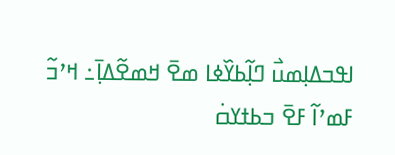ߊߟߏߡߊ߲ߘߎ߯ ߣߊ߲߬ߕߌ߰ߦߊ ߘߐ߫ ߞߘߐ߬ߡߊ߲߫߸ ߞߴߏ߬ ߓߘߴߊ߬ ߓߐ߫ ߏߕߙߌߛ߭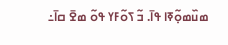ߘߎ߰ߘߋ߲߬ߧߊ ߟߊ߫. ߏ߬ ߖߋ߬ߓߌ ߟߋ߬ ߘߐ߫ ߛߊ߫߸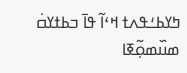ߤߌߕߑߟߍߙ ߞߵߊ߬ ߟߊ߫ ߏߕߙߌߛ߭ ߘߎ߰ߘߋ߲߬ߧߊ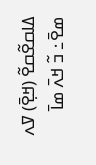ߡߊߛߐ߬ߛߐ߬ (ߞߐ߲߫) ߜߍ ߘߐ߫߸ ߏ߬ ߞߍ߫ ߘߊ߫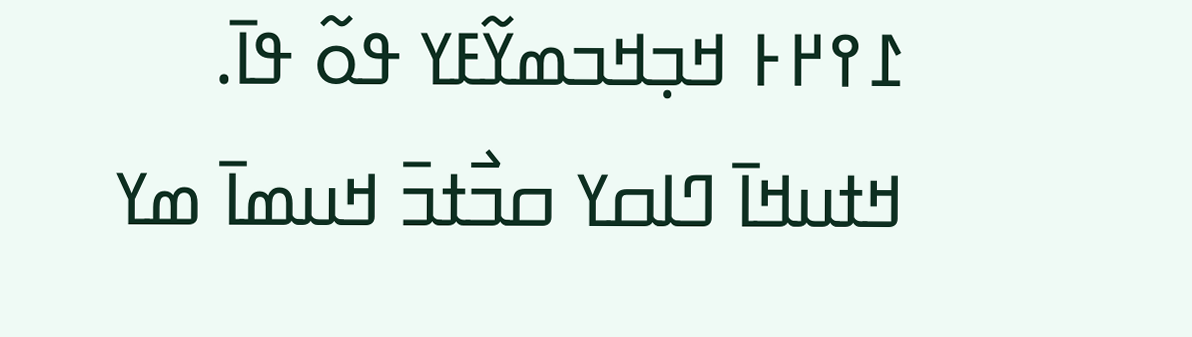߁߉߂߅ ߞߏ߲ߞߏߘߌ߬ߓߌ ߟߋ߬ ߟߊ߫.
ߞߙߎߞߊ߫ ߣߊߛߌ ߛߏ߯ߙߏ߫ ߞߎߘߊ߫ ߘߌ